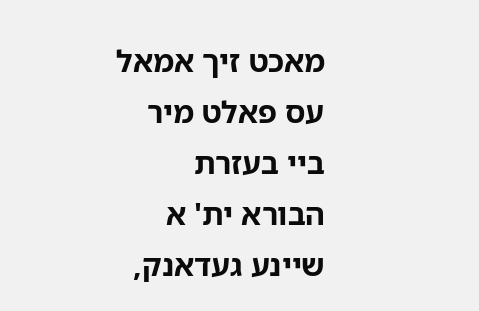מאכט זיך אמאל עס פאלט מיר ביי בעזרת הבורא ית' א שיינע געדאנק,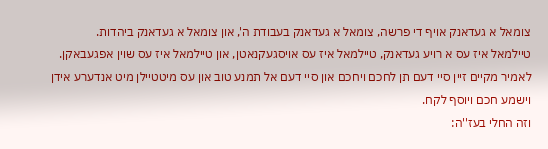צומאל א געדאנק אויף די פרשה, צומאל א געדאנק בעבודת ה', און צומאל א געדאנק ביהדות.
טיילמאל איז עס א רויע געדאנק, טיילמאל איז עס אויסגעקנאטן, און טיילמאל איז עס שוין אפגעבאקן. לאמיר מקיים זיין סיי דעם תן לחכם ויחכם און סיי דעם אל תמנע טוב און עס מיטטיילן מיט אנדערע אידן וישמע חכם ויוסף לקח.
וזה החלי בעז''ה: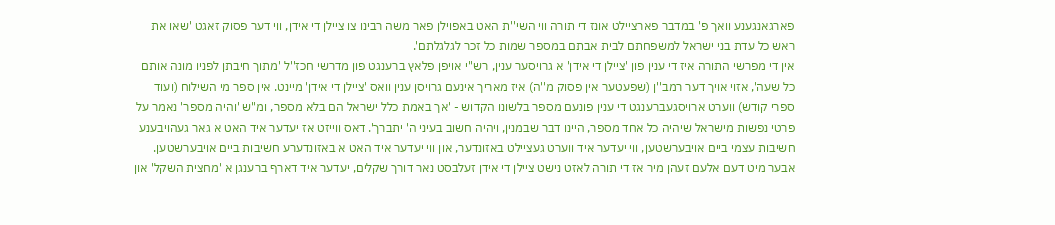פארגאנגענע וואך פ' במדבר פארציילט אונז די תורה ווי השי''ת האט באפוילן פאר משה רבינו צו ציילן די אידן, ווי דער פסוק זאגט 'שאו את ראש כל עדת בני ישראל למשפחתם לבית אבתם במספר שמות כל זכר לגלגלתם'.
אין די מפרשי התורה איז די ענין פון 'ציילן די אידן' א גרויסער ענין, רש''י אויפן פלאץ ברענגט פון מדרשי חכז''ל 'מתוך חיבתן לפניו מונה אותם כל שעה', אזוי אויך דער רמב''ן (שפעטער אין פסוק מ''ה) איז מאריך אינעם גרויסן ענין וואס 'ציילן די אידן' מיינט. אין ספר מי השילוח (ועוד ספרי קודש) ווערט ארויסגעברענגט די ענין פונעם מספר בלשונו הקדוש - 'אך באמת כלל ישראל הם בלא מספר, ומ"ש 'והיה מספר' נאמר על פרטי נפשות מישראל שיהיה כל אחד מספר, היינו דבר שבמנין, ויהיה חשוב בעיני ה' יתברך'. דאס ווייזט אז יעדער איד האט א גאר געהויבענע חשיבות עצמי ביים אויבערשטען, ווי יעדער איד ווערט געציילט באזונדער, און ווי יעדער איד האט א באזונדערע חשיבות ביים אויבערשטען.
אבער מיט דעם אלעם זעהן מיר אז די תורה לאזט נישט ציילן די אידן זעלבסט נאר דורך שקלים, יעדער איד דארף ברענגן א 'מחצית השקל' און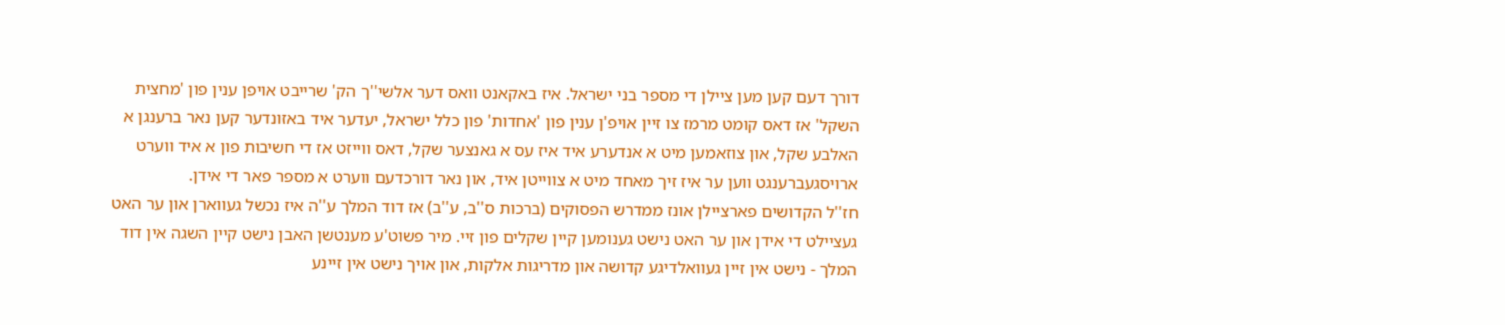דורך דעם קען מען ציילן די מספר בני ישראל. איז באקאנט וואס דער אלשי''ך הק' שרייבט אויפן ענין פון 'מחצית השקל' אז דאס קומט מרמז צו זיין אויפ'ן ענין פון 'אחדות' פון כלל ישראל, יעדער איד באזונדער קען נאר ברענגן א האלבע שקל, און צוזאמען מיט א אנדערע איד איז עס א גאנצער שקל, דאס ווייזט אז די חשיבות פון א איד ווערט ארויסגעברענגט ווען ער איז זיך מאחד מיט א צווייטן איד, און נאר דורכדעם ווערט א מספר פאר די אידן.
חז''ל הקדושים פארציילן אונז ממדרש הפסוקים (ברכות ס''ב, ע''ב) אז דוד המלך ע''ה איז נכשל געווארן און ער האט געציילט די אידן און ער האט נישט גענומען קיין שקלים פון זיי. מיר פשוט'ע מענטשן האבן נישט קיין השגה אין דוד המלך - נישט אין זיין געוואלדיגע קדושה און מדריגות אלקות, און אויך נישט אין זיינע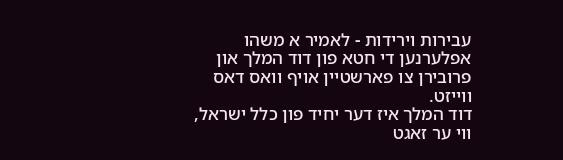עבירות וירידות - לאמיר א משהו אפלערנען די חטא פון דוד המלך און פרובירן צו פארשטיין אויף וואס דאס ווייזט.
דוד המלך איז דער יחיד פון כלל ישראל, ווי ער זאגט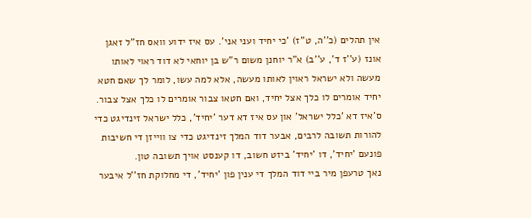אין תהלים (כ''ה, ט''ז) 'כי יחיד ועני אני'. עס איז ידוע וואס חז''ל זאגן אונז (ע''ז ד', ע''ב) א"ר יוחנן משום ר"ש בן יוחאי לא דוד ראוי לאותו מעשה ולא ישראל ראוין לאותו מעשה, אלא למה עשו, לומר לך שאם חטא יחיד אומרים לו כלך אצל יחיד, ואם חטאו צבור אומרים לו כלך אצל צבור. ס'איז דא 'כלל ישראל' און עס איז דא דער 'יחיד', כלל ישראל זינדיגט כדי להורות תשובה לרבים, אבער דוד המלך זינדיגט כדי צו ווייזן די חשיבות פונעם 'יחיד', דו 'יחיד' ביזט חשוב, דו קענסט אויך תשובה טון.
נאך טרעפן מיר ביי דוד המלך די ענין פון 'יחיד', די מחלוקת חז''ל איבער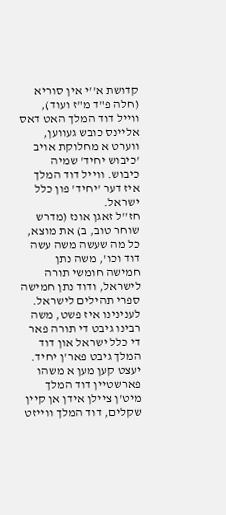קדושת א''י אין סוריא (חלה פ"ד מ"ז ועוד), ווייל דוד המלך האט דאס אליינס כובש געווען, ווערט א מחלוקת אויב 'כיבוש יחיד' שמיה כיבוש. ווייל דוד המלך איז דער 'יחיד' פון כלל ישראל.
חז''ל זאגן אונז (מדרש שוחר טוב, ב) את מוצא, כל מה שעשה משה עשה דוד וכו', משה נתן חמישה חומשי תורה לישראל, ודוד נתן חמישה ספרי תהילים לישראל. לענינינו איז פשט, משה רבינו גיבט די תורה פאר די כלל ישראל און דוד המלך גיבט פאר'ן יחיד.
יעצט קען מען א משהו פארשטיין דוד המלך מיט'ן ציילן אידן אן קיין שקלים, דוד המלך ווייזט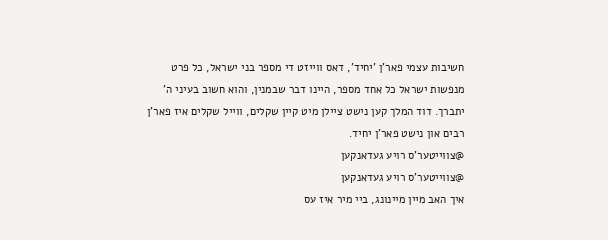חשיבות עצמי פאר'ן 'יחיד', דאס ווייזט די מספר בני ישראל, כל פרט מנפשות ישראל כל אחד מספר, היינו דבר שבמנין, והוא חשוב בעיני ה' יתברך. דוד המלך קען נישט ציילן מיט קיין שקלים, ווייל שקלים איז פאר'ן רבים און נישט פאר'ן יחיד.
@צווייטער'ס רויע געדאנקען
@צווייטער'ס רויע געדאנקען
איך האב מיין מיינונג, ביי מיר איז עס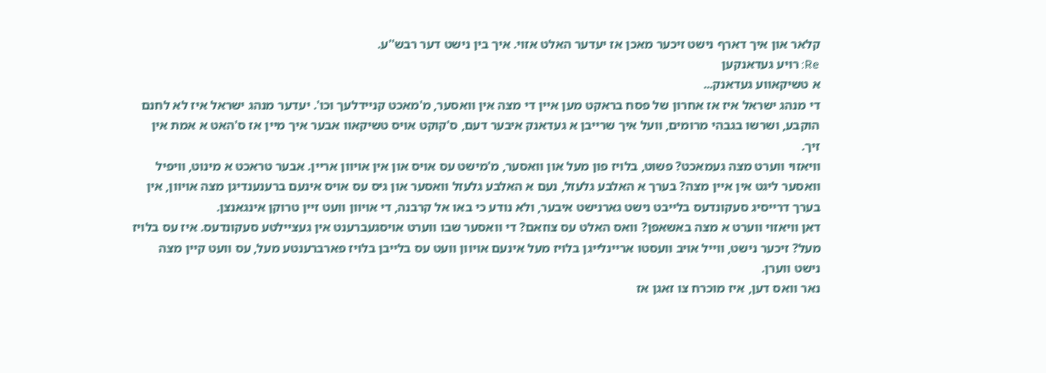קלאר און איך דארף נישט זיכער מאכן אז יעדער האלט אזוי. איך בין נישט דער רבש''ע.
Re: רויע געדאנקען
א טשיקאווע געדאנק...
די מנהג ישראל איז אז אחרון של פסח בראקט מען איין די מצה אין וואסער, מ'מאכט קניידלעך וכו'. יעדער מנהג ישראל איז לא לחנם הוקבע, ושרשו בגבהי מרומים, וועל איך שרייבן א געדאנק איבער דעם, ס'קוקט אויס טשיקאוו אבער איך מיין אז ס'האט א אמת אין זיך.
וויאזוי ווערט מצה געמאכט? פשוט, בלויז פון מעל און וואסער, מ'מישט עס אויס און אין אויוון אריין. אבער טראכט א מינוט, וויפיל וואסער ליגט אין איין מצה? בערך א האלבע גלעזל, נעם א האלבע גלעזל וואסער און גיס עס אויס אינעם ברענענדיגן מצה אויוון, אין בערך דרייסיג סעקונדעס בלייבט נישט גארנישט איבער, ולא נודע כי באו אל קרבנה, די אויוון וועט זיין טרוקן אינגאנצן.
דאן וויאזוי ווערט א מצה באשאפן? וואס האלט עס צוזאם? די וואסער שבו ווערט אויסגעברענט אין געציילטע סעקונדעס. איז עס בלויז מעל? זיכער נישט, ווייל אויב וועסטו אריינלייגן בלויז מעל אינעם אויוון וועט עס בלייבן בלויז פארברענטע מעל, עס וועט קיין מצה נישט ווערן.
נאר וואס דען, איז מוכרח צו זאגן אז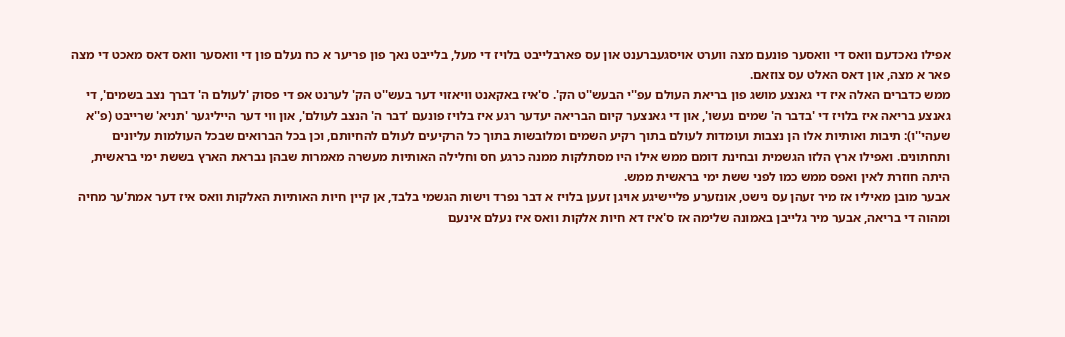אפילו נאכדעם וואס די וואסער פונעם מצה ווערט אויסגעברענט און עס פארבלייבט בלויז די מעל, בלייבט נאך פון פריער א כח נעלם פון די וואסער וואס דאס מאכט די מצה פאר א מצה, און דאס האלט עס צוזאם.
ממש כדברים האלה איז די גאנצע מושג פון בריאת העולם עפ''י הבעש''ט הק'. ס'איז באקאנט וויאזוי דער בעש''ט הק' לערנט אפ די פסוק 'לעולם ה' דברך נצב בשמים', די גאנצע בריאה איז בלויז די 'בדבר ה' שמים נעשו', און די גאנצער קיום הבריאה יעדער רגע איז בלויז פונעם 'דבר ה' הנצב לעולם', און ווי דער הייליגער 'תניא' שרייבט (פ''א שעהי''ו): תיבות ואותיות אלו הן נצבות ועומדות לעולם בתוך רקיע השמים ומלובשות בתוך כל הרקיעים לעולם להחיותם, וכן בכל הברואים שבכל העולמות עליונים ותחתונים. ואפילו ארץ הלזו הגשמית ובחינת דומם ממש אילו היו מסתלקות ממנה כרגע חס וחלילה האותיות מעשרה מאמרות שבהן נבראת הארץ בששת ימי בראשית, היתה חוזרת לאין ואפס ממש כמו לפני ששת ימי בראשית ממש.
אבער מובן מאיליו אז מיר זעהן עס נישט, אונזערע פליישיגע אויגן זעען בלויז א דבר נפרד וישות הגשמי בלבד, אן קיין חיות האותיות האלקות וואס איז דער אמת'ער מחיה ומהוה די בריאה, אבער מיר גלייבן באמונה שלימה אז ס'איז דא חיות אלקות וואס איז נעלם אינעם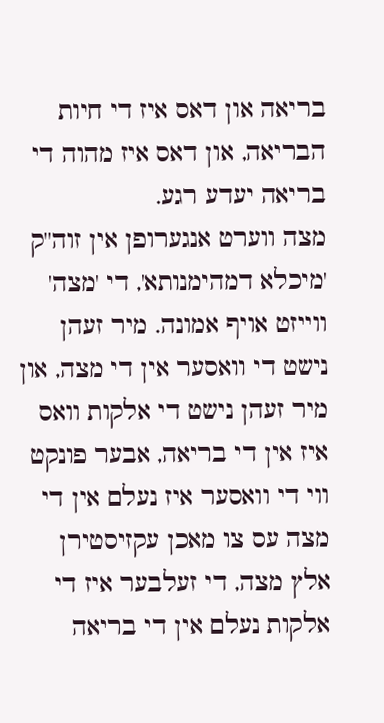בריאה און דאס איז די חיות הבריאה, און דאס איז מהוה די בריאה יעדע רגע.
מצה ווערט אנגערופן אין זוה''ק 'מיכלא דמהימנותא', די 'מצה' ווייזט אויף אמונה. מיר זעהן נישט די וואסער אין די מצה, און מיר זעהן נישט די אלקות וואס איז אין די בריאה, אבער פונקט ווי די וואסער איז נעלם אין די מצה עס צו מאכן עקזיסטירן אלץ מצה, די זעלבער איז די אלקות נעלם אין די בריאה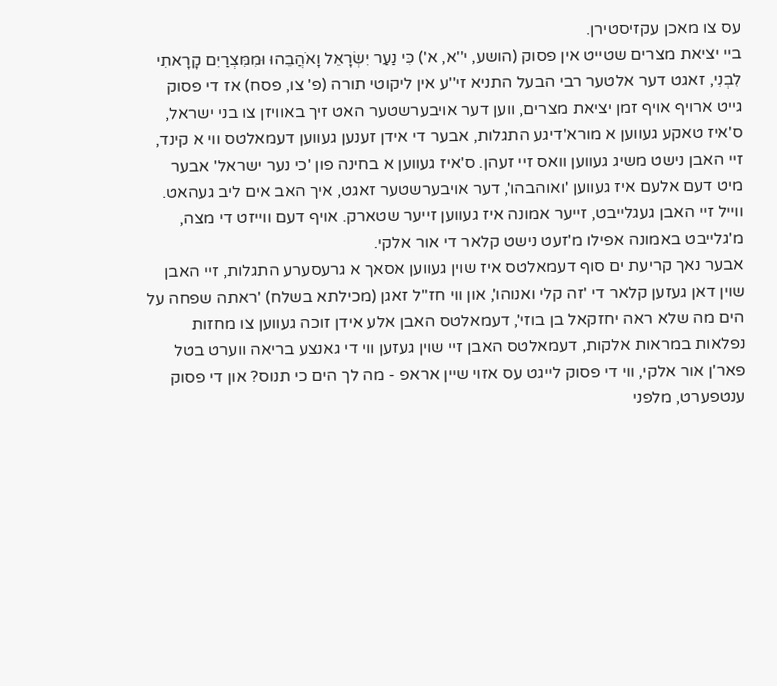עס צו מאכן עקזיסטירן.
ביי יציאת מצרים שטייט אין פסוק (הושע, י''א, א') כִּי נַעַר יִשְׂרָאֵל וָאֹהֲבֵהוּ וּמִמִּצְרַיִם קָרָאתִי לִבְנִי, זאגט דער אלטער רבי הבעל התניא זי''ע אין ליקוטי תורה (פ' צו, פסח) אז די פסוק גייט ארויף אויף זמן יציאת מצרים, ווען דער אויבערשטער האט זיך באוויזן צו בני ישראל, ס'איז טאקע געווען א מורא'דיגע התגלות, אבער די אידן זענען געווען דעמאלטס ווי א קינד, זיי האבן נישט משיג געווען וואס זיי זעהן. ס'איז געווען א בחינה פון 'כי נער ישראל' אבער מיט דעם אלעם איז געווען 'ואוהבהו', דער אויבערשטער זאגט, איך האב אים ליב געהאט. ווייל זיי האבן געגלייבט, זייער אמונה איז געווען זייער שטארק. אויף דעם ווייזט די מצה, מ'גלייבט באמונה אפילו מ'זעט נישט קלאר די אור אלקי.
אבער נאך קריעת ים סוף דעמאלטס איז שוין געווען אסאך א גרעסערע התגלות, זיי האבן שוין דאן געזען קלאר די 'זה קלי ואנוהו', און ווי חז''ל זאגן (מכילתא בשלח) 'ראתה שפחה על הים מה שלא ראה יחזקאל בן בוזי', דעמאלטס האבן אלע אידן זוכה געווען צו מחזות נפלאות במראות אלקות, דעמאלטס האבן זיי שוין געזען ווי די גאנצע בריאה ווערט בטל פאר'ן אור אלקי, ווי די פסוק לייגט עס אזוי שיין אראפ - מה לך הים כי תנוס? און די פסוק ענטפערט, מלפני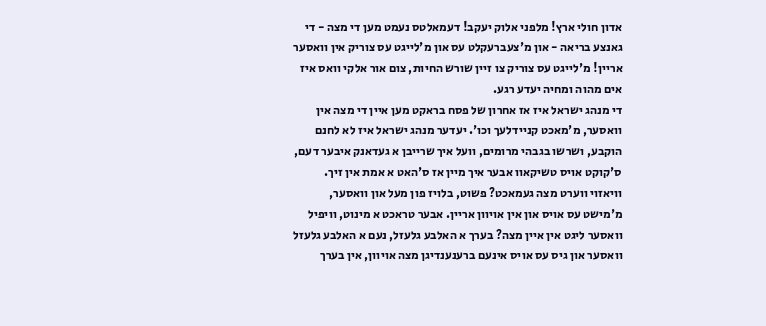אדון חולי ארץ! מלפני אלוק יעקב! דעמאלטס נעמט מען די מצה - די גאנצע בריאה - און מ'צעברעקלט עס און מ'לייגט עס צוריק אין וואסער אריין! מ'לייגט עס צוריק צו זיין שורש החיות, צום אור אלקי וואס איז אים מהוה ומחיה יעדע רגע.
די מנהג ישראל איז אז אחרון של פסח בראקט מען איין די מצה אין וואסער, מ'מאכט קניידלעך וכו'. יעדער מנהג ישראל איז לא לחנם הוקבע, ושרשו בגבהי מרומים, וועל איך שרייבן א געדאנק איבער דעם, ס'קוקט אויס טשיקאוו אבער איך מיין אז ס'האט א אמת אין זיך.
וויאזוי ווערט מצה געמאכט? פשוט, בלויז פון מעל און וואסער, מ'מישט עס אויס און אין אויוון אריין. אבער טראכט א מינוט, וויפיל וואסער ליגט אין איין מצה? בערך א האלבע גלעזל, נעם א האלבע גלעזל וואסער און גיס עס אויס אינעם ברענענדיגן מצה אויוון, אין בערך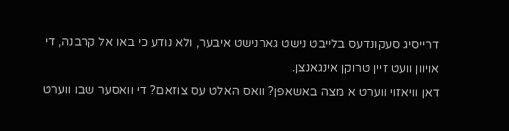דרייסיג סעקונדעס בלייבט נישט גארנישט איבער, ולא נודע כי באו אל קרבנה, די אויוון וועט זיין טרוקן אינגאנצן.
דאן וויאזוי ווערט א מצה באשאפן? וואס האלט עס צוזאם? די וואסער שבו ווערט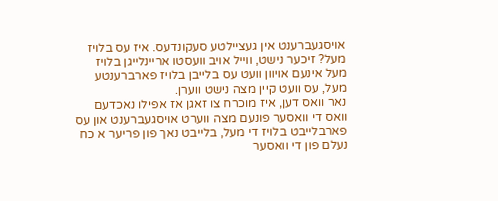אויסגעברענט אין געציילטע סעקונדעס. איז עס בלויז מעל? זיכער נישט, ווייל אויב וועסטו אריינלייגן בלויז מעל אינעם אויוון וועט עס בלייבן בלויז פארברענטע מעל, עס וועט קיין מצה נישט ווערן.
נאר וואס דען, איז מוכרח צו זאגן אז אפילו נאכדעם וואס די וואסער פונעם מצה ווערט אויסגעברענט און עס פארבלייבט בלויז די מעל, בלייבט נאך פון פריער א כח נעלם פון די וואסער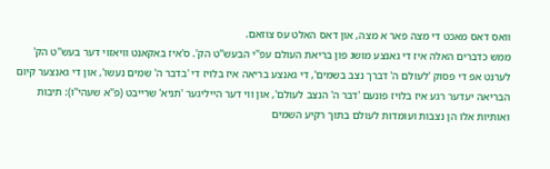וואס דאס מאכט די מצה פאר א מצה, און דאס האלט עס צוזאם.
ממש כדברים האלה איז די גאנצע מושג פון בריאת העולם עפ''י הבעש''ט הק'. ס'איז באקאנט וויאזוי דער בעש''ט הק' לערנט אפ די פסוק 'לעולם ה' דברך נצב בשמים', די גאנצע בריאה איז בלויז די 'בדבר ה' שמים נעשו', און די גאנצער קיום הבריאה יעדער רגע איז בלויז פונעם 'דבר ה' הנצב לעולם', און ווי דער הייליגער 'תניא' שרייבט (פ''א שעהי''ו): תיבות ואותיות אלו הן נצבות ועומדות לעולם בתוך רקיע השמים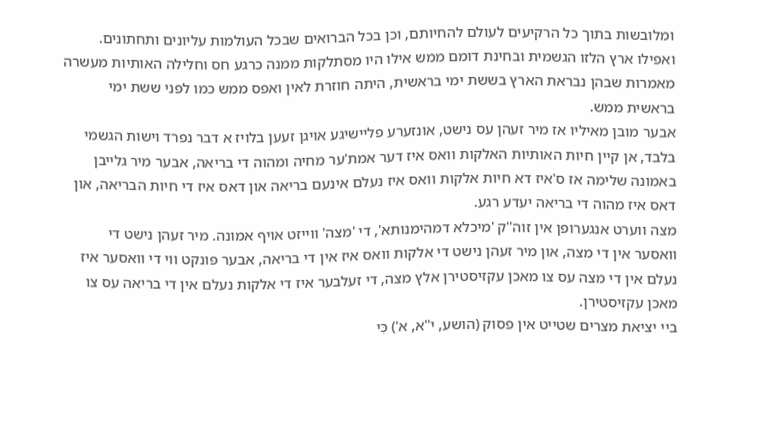ומלובשות בתוך כל הרקיעים לעולם להחיותם, וכן בכל הברואים שבכל העולמות עליונים ותחתונים. ואפילו ארץ הלזו הגשמית ובחינת דומם ממש אילו היו מסתלקות ממנה כרגע חס וחלילה האותיות מעשרה מאמרות שבהן נבראת הארץ בששת ימי בראשית, היתה חוזרת לאין ואפס ממש כמו לפני ששת ימי בראשית ממש.
אבער מובן מאיליו אז מיר זעהן עס נישט, אונזערע פליישיגע אויגן זעען בלויז א דבר נפרד וישות הגשמי בלבד, אן קיין חיות האותיות האלקות וואס איז דער אמת'ער מחיה ומהוה די בריאה, אבער מיר גלייבן באמונה שלימה אז ס'איז דא חיות אלקות וואס איז נעלם אינעם בריאה און דאס איז די חיות הבריאה, און דאס איז מהוה די בריאה יעדע רגע.
מצה ווערט אנגערופן אין זוה''ק 'מיכלא דמהימנותא', די 'מצה' ווייזט אויף אמונה. מיר זעהן נישט די וואסער אין די מצה, און מיר זעהן נישט די אלקות וואס איז אין די בריאה, אבער פונקט ווי די וואסער איז נעלם אין די מצה עס צו מאכן עקזיסטירן אלץ מצה, די זעלבער איז די אלקות נעלם אין די בריאה עס צו מאכן עקזיסטירן.
ביי יציאת מצרים שטייט אין פסוק (הושע, י''א, א') כִּי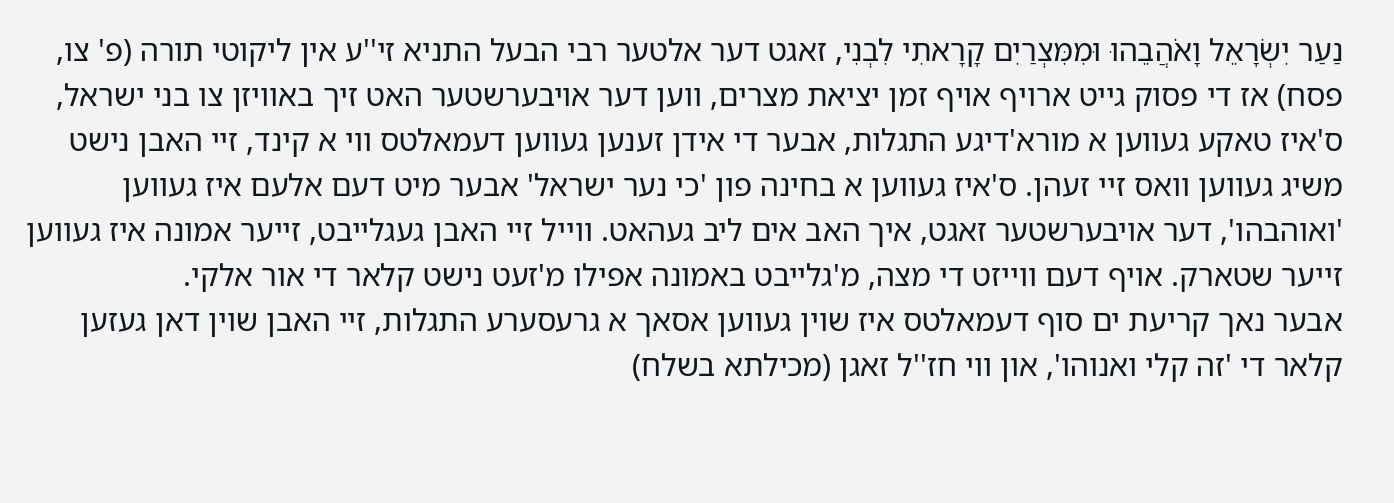נַעַר יִשְׂרָאֵל וָאֹהֲבֵהוּ וּמִמִּצְרַיִם קָרָאתִי לִבְנִי, זאגט דער אלטער רבי הבעל התניא זי''ע אין ליקוטי תורה (פ' צו, פסח) אז די פסוק גייט ארויף אויף זמן יציאת מצרים, ווען דער אויבערשטער האט זיך באוויזן צו בני ישראל, ס'איז טאקע געווען א מורא'דיגע התגלות, אבער די אידן זענען געווען דעמאלטס ווי א קינד, זיי האבן נישט משיג געווען וואס זיי זעהן. ס'איז געווען א בחינה פון 'כי נער ישראל' אבער מיט דעם אלעם איז געווען 'ואוהבהו', דער אויבערשטער זאגט, איך האב אים ליב געהאט. ווייל זיי האבן געגלייבט, זייער אמונה איז געווען זייער שטארק. אויף דעם ווייזט די מצה, מ'גלייבט באמונה אפילו מ'זעט נישט קלאר די אור אלקי.
אבער נאך קריעת ים סוף דעמאלטס איז שוין געווען אסאך א גרעסערע התגלות, זיי האבן שוין דאן געזען קלאר די 'זה קלי ואנוהו', און ווי חז''ל זאגן (מכילתא בשלח)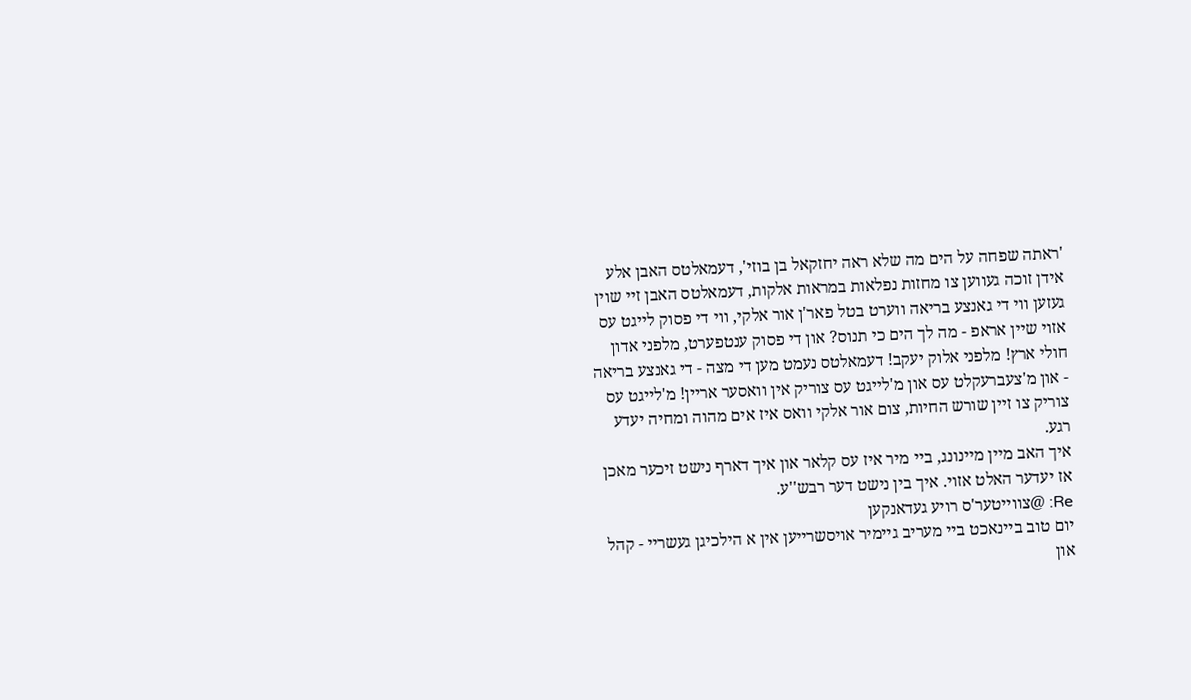'ראתה שפחה על הים מה שלא ראה יחזקאל בן בוזי', דעמאלטס האבן אלע אידן זוכה געווען צו מחזות נפלאות במראות אלקות, דעמאלטס האבן זיי שוין געזען ווי די גאנצע בריאה ווערט בטל פאר'ן אור אלקי, ווי די פסוק לייגט עס אזוי שיין אראפ - מה לך הים כי תנוס? און די פסוק ענטפערט, מלפני אדון חולי ארץ! מלפני אלוק יעקב! דעמאלטס נעמט מען די מצה - די גאנצע בריאה - און מ'צעברעקלט עס און מ'לייגט עס צוריק אין וואסער אריין! מ'לייגט עס צוריק צו זיין שורש החיות, צום אור אלקי וואס איז אים מהוה ומחיה יעדע רגע.
איך האב מיין מיינונג, ביי מיר איז עס קלאר און איך דארף נישט זיכער מאכן אז יעדער האלט אזוי. איך בין נישט דער רבש''ע.
Re: @צווייטער'ס רויע געדאנקען
יום טוב ביינאכט ביי מעריב גיימיר אויסשרייען אין א הילכיגן געשריי - קהל און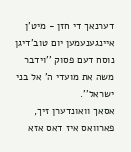דערנאך די חזן - מיט'ן איינגענעמען יום טוב'דיגן נוסח דעם פסוק ''וידבר משה את מועדי ה' אל בני ישראל''.
אסאך וואונדערן זיך, פארוואס איז דאס אזא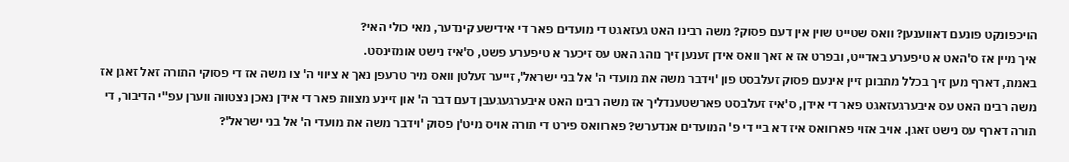הויכפונקט פונעם דאווענען? וואס שטייט שוין אין דעם פסוק? משה רבינו האט געזאגט די מועדים פאר די אידישע קינדער, מאי כולי האי?
איך מיין אז ס'האט א טיפערע באדייט, ובפרט אז א זאך וואס אידן זענען זיך נוהג האט עס זיכער א טיפערע פשט, ס'איז נישט אומזינסט.
באמת, דארף מען זיך בכלל מתבונן זיין אינעם פסוק זעלבסט פון 'וידבר משה את מועדי ה' אל בני ישראל', זייער זעלטן וואס מיר טרעפן נאך א ציווי ה' צו משה אז די פסוקי התורה זאל זאגן אז משה רבינו האט עס איבערגעזאגט פאר די אידן, ס'איז זעלבסט פארשטענדליך אז משה רבינו האט איבערגעגעבן דעם דבר ה' און זיינע מצוות פאר די אידן נאכן נצטווה ווערן עפ''י הדיבור, די תורה דארף עס נישט זאגן. אויב אזוי פארוואס איז דא ביי די פ' המועדים אנדערש? פארוואס פירט די תורה אויס מיט'ן פסוק 'וידבר משה את מועדי ה' אל בני ישראל'?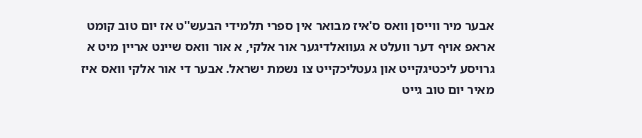אבער מיר ווייסן וואס ס'איז מבואר אין ספרי תלמידי הבעש''ט אז יום טוב קומט אראפ אויף דער וועלט א געוואלדיגער אור אלקי, א אור וואס שיינט אריין מיט א גרויסע ליכטיגקייט און געטליכקייט צו נשמת ישראל. אבער די אור אלקי וואס איז מאיר יום טוב גייט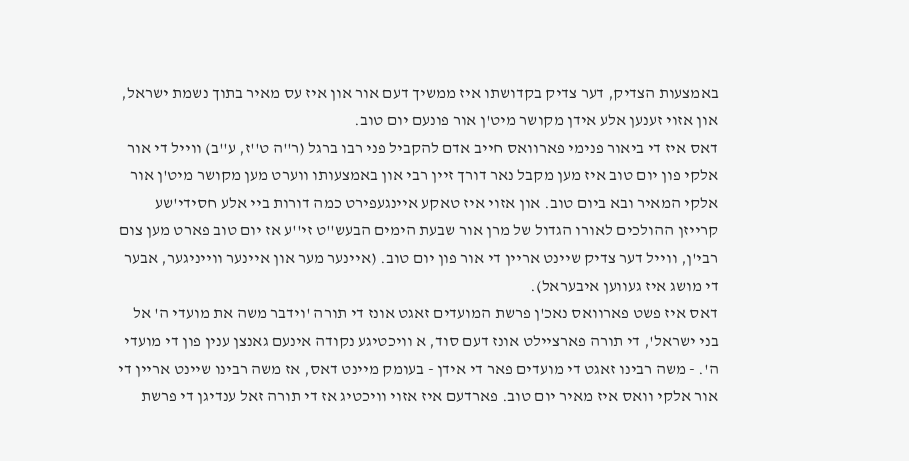באמצעות הצדיק, דער צדיק בקדושתו איז ממשיך דעם אור און איז עס מאיר בתוך נשמת ישראל, און אזוי זענען אלע אידן מקושר מיט'ן אור פונעם יום טוב.
דאס איז די ביאור פנימי פארוואס חייב אדם להקביל פני רבו ברגל (ר''ה ט''ז, ע''ב) ווייל די אור אלקי פון יום טוב איז מען מקבל נאר דורך זיין רבי און באמצעותו ווערט מען מקושר מיט'ן אור אלקי המאיר ובא ביום טוב. און אזוי איז טאקע איינגעפירט כמה דורות ביי אלע חסידי'שע קרייזן ההולכים לאורו הגדול של מרן אור שבעת הימים הבעש''ט זי''ע אז יום טוב פארט מען צום רבי'ן, ווייל דער צדיק שיינט אריין די אור פון יום טוב. (איינער מער און איינער ווייניגער, אבער די מושג איז געווען איבעראל).
דאס איז פשט פארוואס נאכ'ן פרשת המועדים זאגט אונז די תורה 'וידבר משה את מועדי ה' אל בני ישראל', די תורה פארציילט אונז דעם סוד, א וויכטיגע נקודה אינעם גאנצן ענין פון די מועדי ה'. - משה רבינו זאגט די מועדים פאר די אידן - בעומק מיינט דאס, אז משה רבינו שיינט אריין די אור אלקי וואס איז מאיר יום טוב. פארדעם איז אזוי וויכטיג אז די תורה זאל ענדיגן די פרשת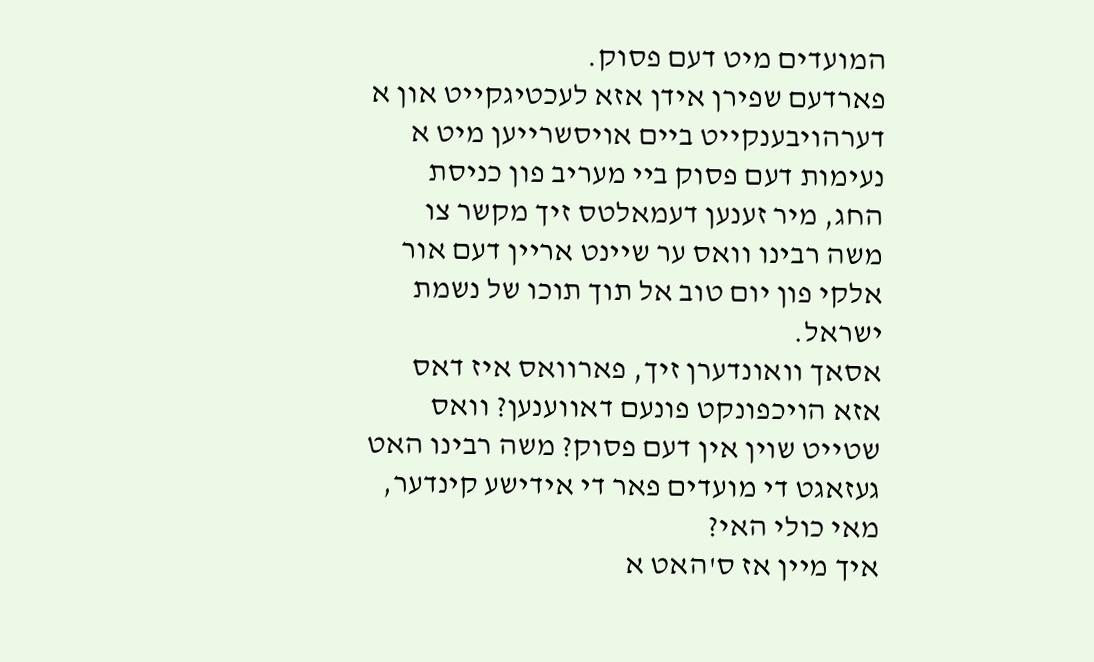המועדים מיט דעם פסוק.
פארדעם שפירן אידן אזא לעכטיגקייט און א דערהויבענקייט ביים אויסשרייען מיט א נעימות דעם פסוק ביי מעריב פון כניסת החג, מיר זענען דעמאלטס זיך מקשר צו משה רבינו וואס ער שיינט אריין דעם אור אלקי פון יום טוב אל תוך תוכו של נשמת ישראל.
אסאך וואונדערן זיך, פארוואס איז דאס אזא הויכפונקט פונעם דאווענען? וואס שטייט שוין אין דעם פסוק? משה רבינו האט געזאגט די מועדים פאר די אידישע קינדער, מאי כולי האי?
איך מיין אז ס'האט א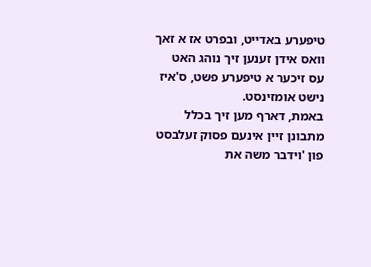טיפערע באדייט, ובפרט אז א זאך וואס אידן זענען זיך נוהג האט עס זיכער א טיפערע פשט, ס'איז נישט אומזינסט.
באמת, דארף מען זיך בכלל מתבונן זיין אינעם פסוק זעלבסט פון 'וידבר משה את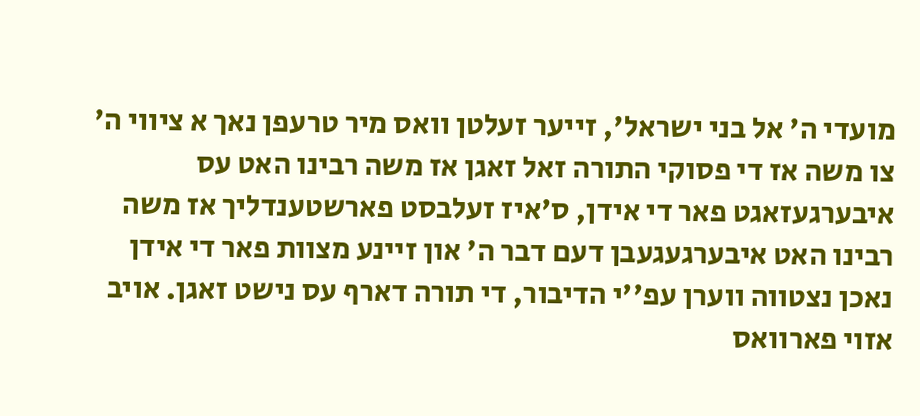מועדי ה' אל בני ישראל', זייער זעלטן וואס מיר טרעפן נאך א ציווי ה' צו משה אז די פסוקי התורה זאל זאגן אז משה רבינו האט עס איבערגעזאגט פאר די אידן, ס'איז זעלבסט פארשטענדליך אז משה רבינו האט איבערגעגעבן דעם דבר ה' און זיינע מצוות פאר די אידן נאכן נצטווה ווערן עפ''י הדיבור, די תורה דארף עס נישט זאגן. אויב אזוי פארוואס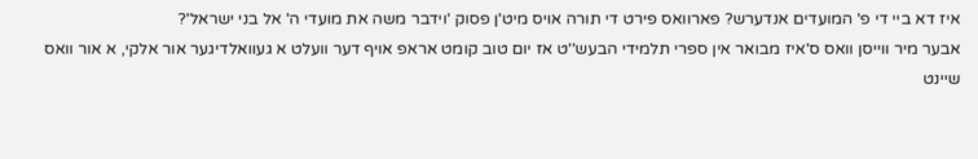איז דא ביי די פ' המועדים אנדערש? פארוואס פירט די תורה אויס מיט'ן פסוק 'וידבר משה את מועדי ה' אל בני ישראל'?
אבער מיר ווייסן וואס ס'איז מבואר אין ספרי תלמידי הבעש''ט אז יום טוב קומט אראפ אויף דער וועלט א געוואלדיגער אור אלקי, א אור וואס שיינט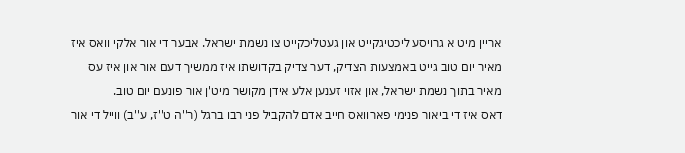אריין מיט א גרויסע ליכטיגקייט און געטליכקייט צו נשמת ישראל. אבער די אור אלקי וואס איז מאיר יום טוב גייט באמצעות הצדיק, דער צדיק בקדושתו איז ממשיך דעם אור און איז עס מאיר בתוך נשמת ישראל, און אזוי זענען אלע אידן מקושר מיט'ן אור פונעם יום טוב.
דאס איז די ביאור פנימי פארוואס חייב אדם להקביל פני רבו ברגל (ר''ה ט''ז, ע''ב) ווייל די אור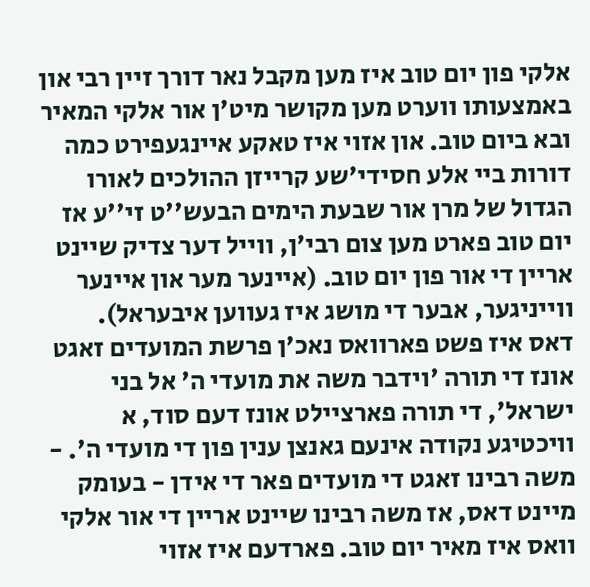אלקי פון יום טוב איז מען מקבל נאר דורך זיין רבי און באמצעותו ווערט מען מקושר מיט'ן אור אלקי המאיר ובא ביום טוב. און אזוי איז טאקע איינגעפירט כמה דורות ביי אלע חסידי'שע קרייזן ההולכים לאורו הגדול של מרן אור שבעת הימים הבעש''ט זי''ע אז יום טוב פארט מען צום רבי'ן, ווייל דער צדיק שיינט אריין די אור פון יום טוב. (איינער מער און איינער ווייניגער, אבער די מושג איז געווען איבעראל).
דאס איז פשט פארוואס נאכ'ן פרשת המועדים זאגט אונז די תורה 'וידבר משה את מועדי ה' אל בני ישראל', די תורה פארציילט אונז דעם סוד, א וויכטיגע נקודה אינעם גאנצן ענין פון די מועדי ה'. - משה רבינו זאגט די מועדים פאר די אידן - בעומק מיינט דאס, אז משה רבינו שיינט אריין די אור אלקי וואס איז מאיר יום טוב. פארדעם איז אזוי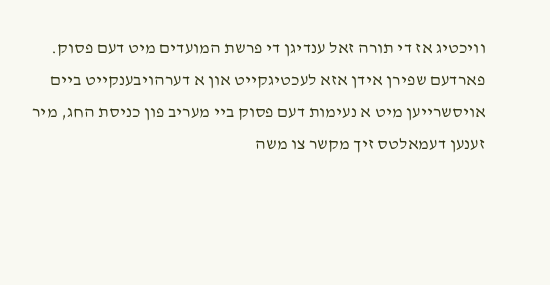וויכטיג אז די תורה זאל ענדיגן די פרשת המועדים מיט דעם פסוק.
פארדעם שפירן אידן אזא לעכטיגקייט און א דערהויבענקייט ביים אויסשרייען מיט א נעימות דעם פסוק ביי מעריב פון כניסת החג, מיר זענען דעמאלטס זיך מקשר צו משה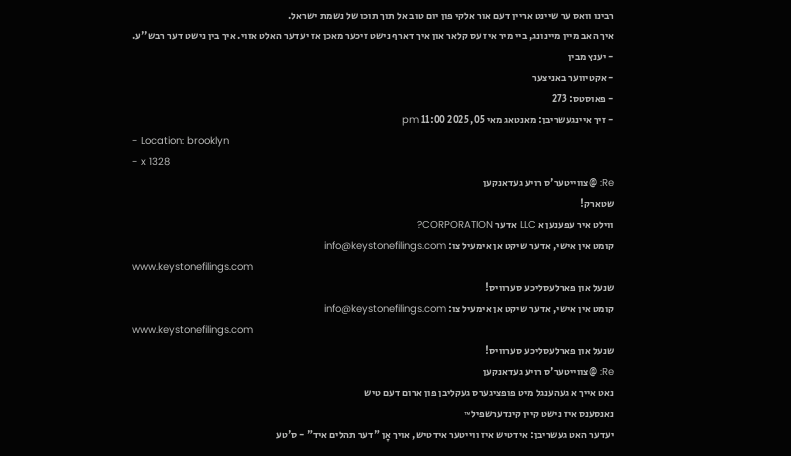רבינו וואס ער שיינט אריין דעם אור אלקי פון יום טוב אל תוך תוכו של נשמת ישראל.
איך האב מיין מיינונג, ביי מיר איז עס קלאר און איך דארף נישט זיכער מאכן אז יעדער האלט אזוי. איך בין נישט דער רבש''ע.
- יענץ מבין
- אקטיווער באניצער
- פאוסטס: 273
- זיך איינגעשריבן: מאנטאג מאי 05, 2025 11:00 pm
- Location: brooklyn
- x 1328
Re: @צווייטער'ס רויע געדאנקען
שטארק!
ווילט איר עפענען א LLC אדער CORPORATION?
קומט אין אישי, אדער שיקט אן אימעיל צו: info@keystonefilings.com
www.keystonefilings.com
שנעל און פארלעסליכע סערוויס!
קומט אין אישי, אדער שיקט אן אימעיל צו: info@keystonefilings.com
www.keystonefilings.com
שנעל און פארלעסליכע סערוויס!
Re: @צווייטער'ס רויע געדאנקען
נאט אייך א געהענגל מיט פופציגערס געקליבן פון ארום דעם טיש
נאנסענס איז נישט קיין קינדערשפיל™
יעדער האט געשריבן: אידטיש איז ווייטער אידטיש, אויך אָן "דער תהלים איד" - ס'טע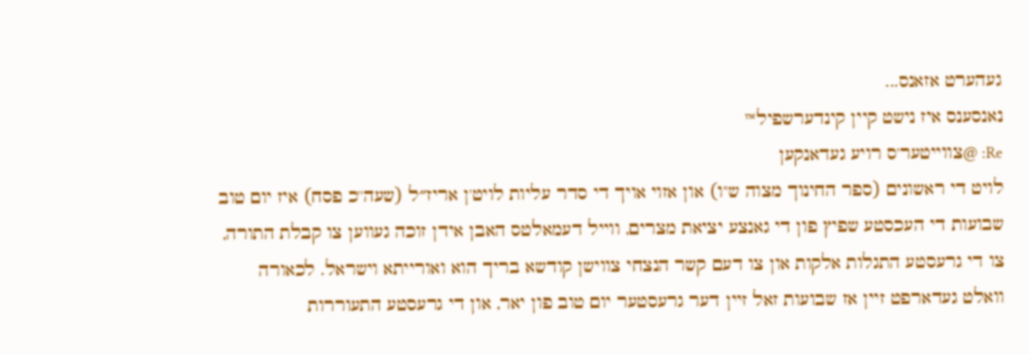געהערט אזאנס...
נאנסענס איז נישט קיין קינדערשפיל™
Re: @צווייטער'ס רויע געדאנקען
לויט די ראשונים (ספר החינוך מצוה ש''ו) און אזוי אויך די סדר עליות לויט'ן אריז״ל (שעה''כ פסח) איז יום טוב שבועות די העכסטע שפיץ פון די גאנצע יציאת מצרים, ווייל דעמאלטס האבן אידן זוכה געווען צו קבלת התורה, צו די גרעסטע התגלות אלקות און צו דעם קשר הנצחי צווישן קודשא בריך הוא ואורייתא וישראל. לכאורה וואלט געדארפט זיין אז שבועות זאל זיין דער גרעסטער יום טוב פון יאר, און די גרעסטע התעוררות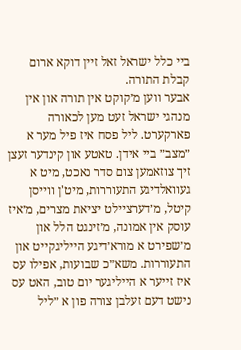ביי כלל ישראל זאל זיין דוקא ארום קבלת התורה.
אבער ווען מ׳קוקט אין תורה און אין מנהגי ישראל זעט מען לכאורה פארקערט. ליל פסח איז פיל מער א ״מצב״ ביי אידן. טאטע און קינדער זעצן זיך צוזאמען צום סדר נאכט, מיט א געוואלדיגע התעוררות, מיט'ן ווייסן קיטל, מ׳דערציילט יציאת מצרים, מ׳איז עוסק אין אמונה, מ׳זינגט הלל און מ׳שפירט א מורא׳דיגע הייליגקייט און התעוררות. משא״כ שבועות, אפילו עס איז זייער א הייליגער יום טוב, האט עס נישט דעם זעלבן צורה פון א ״ליל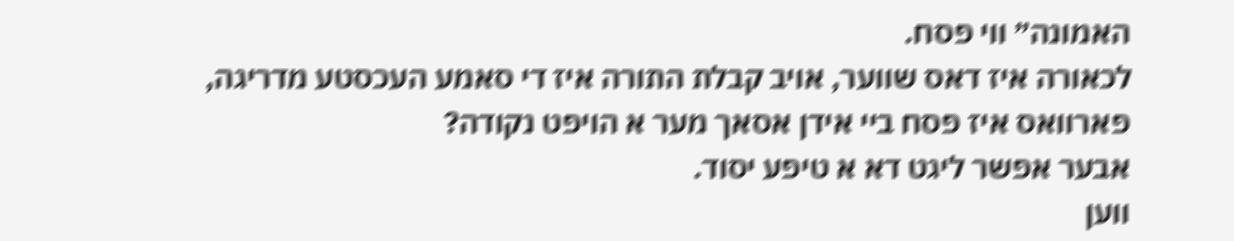האמונה״ ווי פסח.
לכאורה איז דאס שווער, אויב קבלת התורה איז די סאמע העכסטע מדריגה, פארוואס איז פסח ביי אידן אסאך מער א הויפט נקודה?
אבער אפשר ליגט דא א טיפע יסוד.
ווען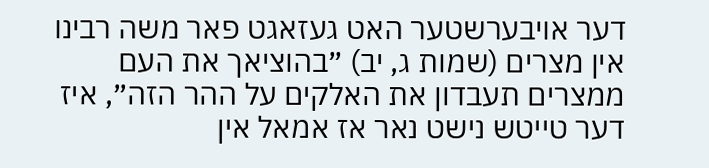דער אויבערשטער האט געזאגט פאר משה רבינו אין מצרים (שמות ג, יב) ״בהוציאך את העם ממצרים תעבדון את האלקים על ההר הזה״, איז דער טייטש נישט נאר אז אמאל אין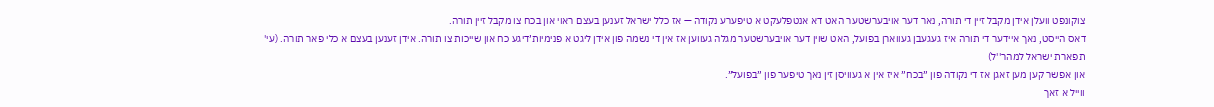צוקונפט וועלן אידן מקבל זיין די תורה, נאר דער אויבערשטער האט דא אנטפלעקט א טיפערע נקודה — אז כלל ישראל זענען בעצם ראוי און בכח צו מקבל זיין תורה.
דאס הייסט, נאך איידער די תורה איז געגעבן געווארן בפועל, האט שוין דער אויבערשטער מגלה געווען אז אין די נשמה פון אידן ליגט א פנימיות׳דיגע כח און שייכות צו תורה. אידן זענען בעצם א כלי פאר תורה. (עי' תפארת ישראל למהר''ל)
און אפשר קען מען זאגן אז די נקודה פון ״בכח״ איז אין א געוויסן זין נאך טיפער פון ״בפועל״.
ווייל א זאך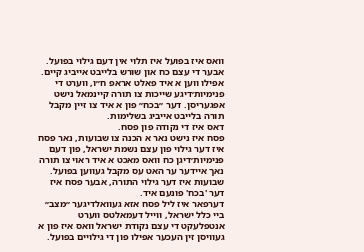וואס איז בפועל איז תלוי אין דעם גילוי בפועל. אבער די עצם כח און שורש בלייבט אייביג קיים. אפילו ווען א איד פאלט אראפ ח״ו, ווערט די פנימיות׳דיגע שייכות צו תורה קיינמאל נישט אפגעריסן. דער ״בכח״ פון א איד צו זיין מקבל תורה בלייבט אייביג בשלימות.
דאס איז די נקודה פון פסח.
פסח איז נישט נאר א הכנה צו שבועות, נאר פסח איז דער גילוי פון עצם נשמת ישראל, פון דעם פנימיות׳דיגן כח וואס מאכט א איד ראוי צו תורה נאך איידער ער האט עס מקבל געווען בפועל.
שבועות איז דער גילוי התורה, אבער פסח איז דער 'בכח' פונעם איד.
דערפאר איז ליל פסח אזא געוואלדיגער ״מצב״ ביי כלל ישראל, ווייל דעמאלטס ווערט אנטפלעקט די עצם נקודת ישראל וואס איז פון א געוויסן זין העכער אפילו פון די גילויים בפועל.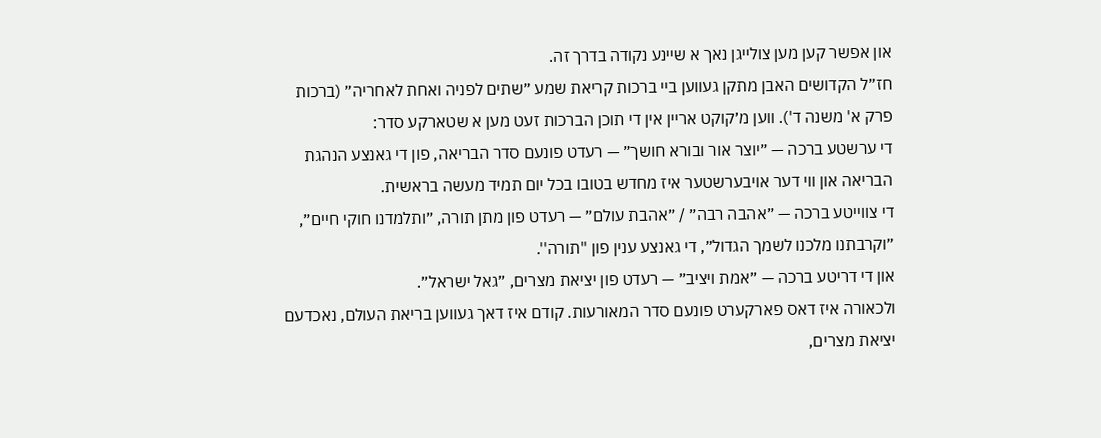און אפשר קען מען צולייגן נאך א שיינע נקודה בדרך זה.
חז״ל הקדושים האבן מתקן געווען ביי ברכות קריאת שמע ״שתים לפניה ואחת לאחריה״ (ברכות פרק א' משנה ד'). ווען מ׳קוקט אריין אין די תוכן הברכות זעט מען א שטארקע סדר:
די ערשטע ברכה — ״יוצר אור ובורא חושך״ — רעדט פונעם סדר הבריאה, פון די גאנצע הנהגת הבריאה און ווי דער אויבערשטער איז מחדש בטובו בכל יום תמיד מעשה בראשית.
די צווייטע ברכה — ״אהבה רבה״ / ״אהבת עולם״ — רעדט פון מתן תורה, ״ותלמדנו חוקי חיים״, ״וקרבתנו מלכנו לשמך הגדול״, די גאנצע ענין פון ''תורה''.
און די דריטע ברכה — ״אמת ויציב״ — רעדט פון יציאת מצרים, ״גאל ישראל״.
ולכאורה איז דאס פארקערט פונעם סדר המאורעות. קודם איז דאך געווען בריאת העולם, נאכדעם יציאת מצרים,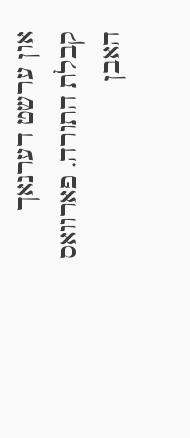און ערשט דערנאך קבלת התורה. פארוואס האבן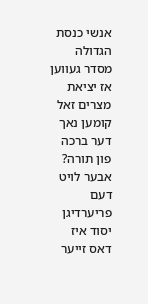אנשי כנסת הגדולה מסדר געווען אז יציאת מצרים זאל קומען נאך דער ברכה פון תורה?
אבער לויט דעם פריערדיגן יסוד איז דאס זייער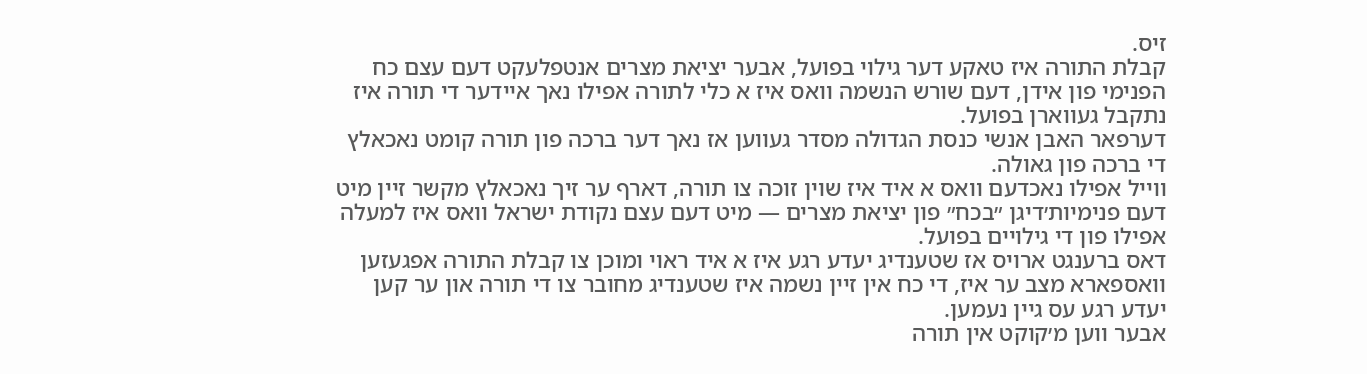זיס.
קבלת התורה איז טאקע דער גילוי בפועל, אבער יציאת מצרים אנטפלעקט דעם עצם כח הפנימי פון אידן, דעם שורש הנשמה וואס איז א כלי לתורה אפילו נאך איידער די תורה איז נתקבל געווארן בפועל.
דערפאר האבן אנשי כנסת הגדולה מסדר געווען אז נאך דער ברכה פון תורה קומט נאכאלץ די ברכה פון גאולה.
ווייל אפילו נאכדעם וואס א איד איז שוין זוכה צו תורה, דארף ער זיך נאכאלץ מקשר זיין מיט דעם פנימיות׳דיגן ״בכח״ פון יציאת מצרים — מיט דעם עצם נקודת ישראל וואס איז למעלה אפילו פון די גילויים בפועל.
דאס ברענגט ארויס אז שטענדיג יעדע רגע איז א איד ראוי ומוכן צו קבלת התורה אפגעזען וואספארא מצב ער איז, די כח אין זיין נשמה איז שטענדיג מחובר צו די תורה און ער קען יעדע רגע עס גיין נעמען.
אבער ווען מ׳קוקט אין תורה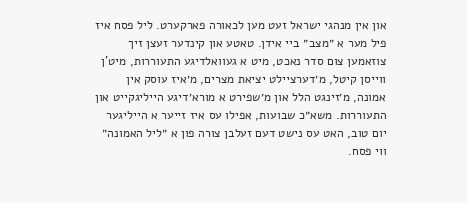און אין מנהגי ישראל זעט מען לכאורה פארקערט. ליל פסח איז פיל מער א ״מצב״ ביי אידן. טאטע און קינדער זעצן זיך צוזאמען צום סדר נאכט, מיט א געוואלדיגע התעוררות, מיט'ן ווייסן קיטל, מ׳דערציילט יציאת מצרים, מ׳איז עוסק אין אמונה, מ׳זינגט הלל און מ׳שפירט א מורא׳דיגע הייליגקייט און התעוררות. משא״כ שבועות, אפילו עס איז זייער א הייליגער יום טוב, האט עס נישט דעם זעלבן צורה פון א ״ליל האמונה״ ווי פסח.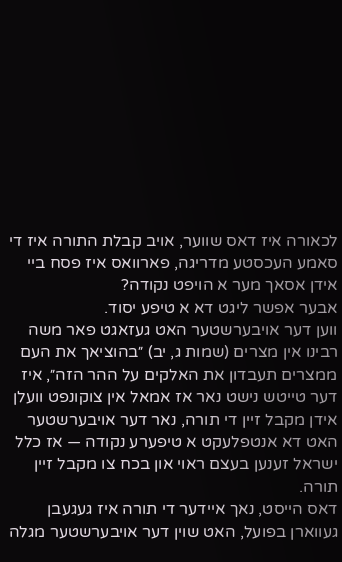לכאורה איז דאס שווער, אויב קבלת התורה איז די סאמע העכסטע מדריגה, פארוואס איז פסח ביי אידן אסאך מער א הויפט נקודה?
אבער אפשר ליגט דא א טיפע יסוד.
ווען דער אויבערשטער האט געזאגט פאר משה רבינו אין מצרים (שמות ג, יב) ״בהוציאך את העם ממצרים תעבדון את האלקים על ההר הזה״, איז דער טייטש נישט נאר אז אמאל אין צוקונפט וועלן אידן מקבל זיין די תורה, נאר דער אויבערשטער האט דא אנטפלעקט א טיפערע נקודה — אז כלל ישראל זענען בעצם ראוי און בכח צו מקבל זיין תורה.
דאס הייסט, נאך איידער די תורה איז געגעבן געווארן בפועל, האט שוין דער אויבערשטער מגלה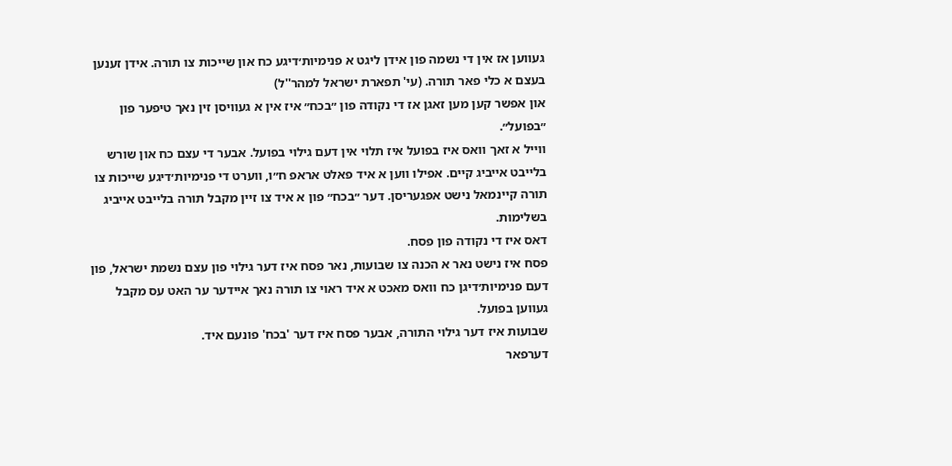געווען אז אין די נשמה פון אידן ליגט א פנימיות׳דיגע כח און שייכות צו תורה. אידן זענען בעצם א כלי פאר תורה. (עי' תפארת ישראל למהר''ל)
און אפשר קען מען זאגן אז די נקודה פון ״בכח״ איז אין א געוויסן זין נאך טיפער פון ״בפועל״.
ווייל א זאך וואס איז בפועל איז תלוי אין דעם גילוי בפועל. אבער די עצם כח און שורש בלייבט אייביג קיים. אפילו ווען א איד פאלט אראפ ח״ו, ווערט די פנימיות׳דיגע שייכות צו תורה קיינמאל נישט אפגעריסן. דער ״בכח״ פון א איד צו זיין מקבל תורה בלייבט אייביג בשלימות.
דאס איז די נקודה פון פסח.
פסח איז נישט נאר א הכנה צו שבועות, נאר פסח איז דער גילוי פון עצם נשמת ישראל, פון דעם פנימיות׳דיגן כח וואס מאכט א איד ראוי צו תורה נאך איידער ער האט עס מקבל געווען בפועל.
שבועות איז דער גילוי התורה, אבער פסח איז דער 'בכח' פונעם איד.
דערפאר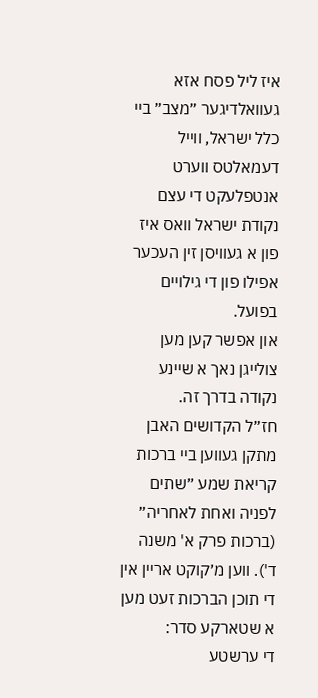איז ליל פסח אזא געוואלדיגער ״מצב״ ביי כלל ישראל, ווייל דעמאלטס ווערט אנטפלעקט די עצם נקודת ישראל וואס איז פון א געוויסן זין העכער אפילו פון די גילויים בפועל.
און אפשר קען מען צולייגן נאך א שיינע נקודה בדרך זה.
חז״ל הקדושים האבן מתקן געווען ביי ברכות קריאת שמע ״שתים לפניה ואחת לאחריה״ (ברכות פרק א' משנה ד'). ווען מ׳קוקט אריין אין די תוכן הברכות זעט מען א שטארקע סדר:
די ערשטע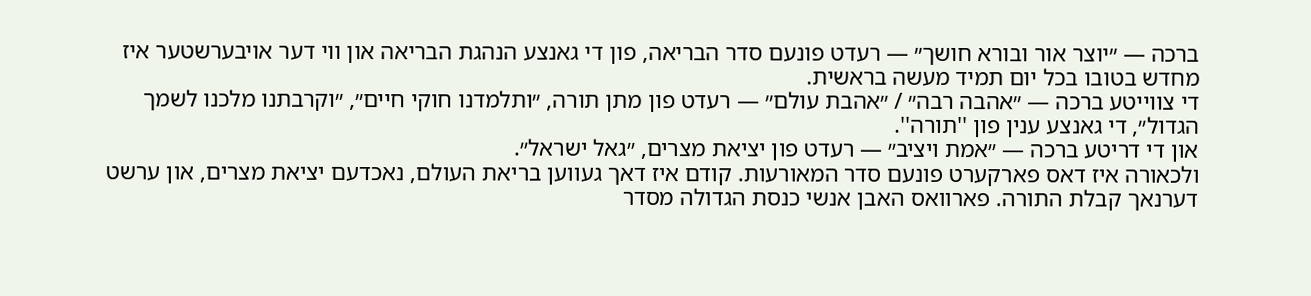ברכה — ״יוצר אור ובורא חושך״ — רעדט פונעם סדר הבריאה, פון די גאנצע הנהגת הבריאה און ווי דער אויבערשטער איז מחדש בטובו בכל יום תמיד מעשה בראשית.
די צווייטע ברכה — ״אהבה רבה״ / ״אהבת עולם״ — רעדט פון מתן תורה, ״ותלמדנו חוקי חיים״, ״וקרבתנו מלכנו לשמך הגדול״, די גאנצע ענין פון ''תורה''.
און די דריטע ברכה — ״אמת ויציב״ — רעדט פון יציאת מצרים, ״גאל ישראל״.
ולכאורה איז דאס פארקערט פונעם סדר המאורעות. קודם איז דאך געווען בריאת העולם, נאכדעם יציאת מצרים, און ערשט דערנאך קבלת התורה. פארוואס האבן אנשי כנסת הגדולה מסדר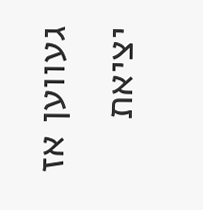געווען אז יציאת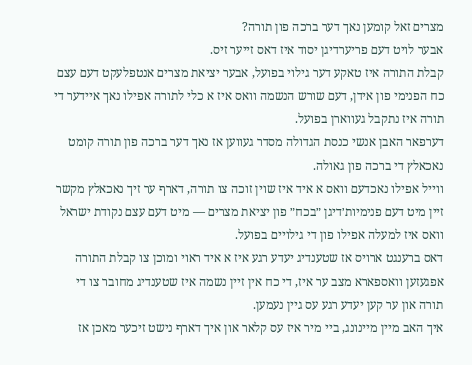מצרים זאל קומען נאך דער ברכה פון תורה?
אבער לויט דעם פריערדיגן יסוד איז דאס זייער זיס.
קבלת התורה איז טאקע דער גילוי בפועל, אבער יציאת מצרים אנטפלעקט דעם עצם כח הפנימי פון אידן, דעם שורש הנשמה וואס איז א כלי לתורה אפילו נאך איידער די תורה איז נתקבל געווארן בפועל.
דערפאר האבן אנשי כנסת הגדולה מסדר געווען אז נאך דער ברכה פון תורה קומט נאכאלץ די ברכה פון גאולה.
ווייל אפילו נאכדעם וואס א איד איז שוין זוכה צו תורה, דארף ער זיך נאכאלץ מקשר זיין מיט דעם פנימיות׳דיגן ״בכח״ פון יציאת מצרים — מיט דעם עצם נקודת ישראל וואס איז למעלה אפילו פון די גילויים בפועל.
דאס ברענגט ארויס אז שטענדיג יעדע רגע איז א איד ראוי ומוכן צו קבלת התורה אפגעזען וואספארא מצב ער איז, די כח אין זיין נשמה איז שטענדיג מחובר צו די תורה און ער קען יעדע רגע עס גיין נעמען.
איך האב מיין מיינונג, ביי מיר איז עס קלאר און איך דארף נישט זיכער מאכן אז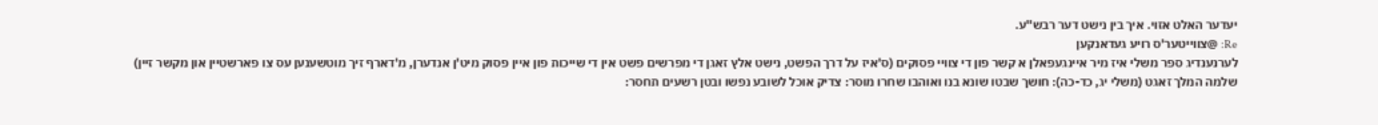יעדער האלט אזוי. איך בין נישט דער רבש''ע.
Re: @צווייטער'ס רויע געדאנקען
לערנענדיג ספר משלי איז מיר איינגעפאלן א קשר פון די צוויי פסוקים (ס'איז על דרך הפשט, נישט אלץ זאגן די מפרשים פשט אין די שייכות פון איין פסוק מיט'ן אנדערן, מ'דארף זיך מוטשענען עס צו פארשטיין און מקשר זיין)
שלמה המלך זאגט (משלי יג, כד-כה): חושך שבטו שונא בנו ואוהבו שחרו מוסר: צדיק אוכל לשובע נפשו ובטן רשעים תחסר: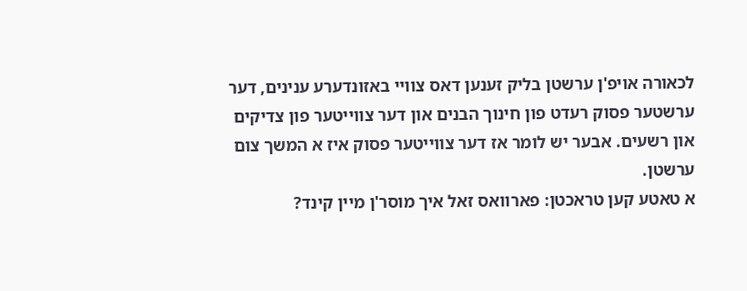לכאורה אויפ'ן ערשטן בליק זענען דאס צוויי באזונדערע ענינים, דער ערשטער פסוק רעדט פון חינוך הבנים און דער צווייטער פון צדיקים און רשעים. אבער יש לומר אז דער צווייטער פסוק איז א המשך צום ערשטן.
א טאטע קען טראכטן: פארוואס זאל איך מוסר'ן מיין קינד?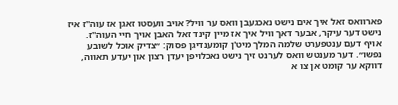פארוואס זאל איך אים נישט נאכגעבן וואס ער וויל? אויב וועסטו זאגן אז עוה''ז איז נישט דער עיקר, אבער דאך וויל איך אז מיין קינד זאל האבן אויך חיי העוה''ז.
אויף דעם ענטפערט שלמה המלך מיט'ן קומענדיגן פסוק: ״צדיק אוכל לשובע נפשו״. דער מענטש וואס לערנט זיך נישט נאכלויפן יעדן רצון און יעדע תאווה, דווקא ער קומט אן צו א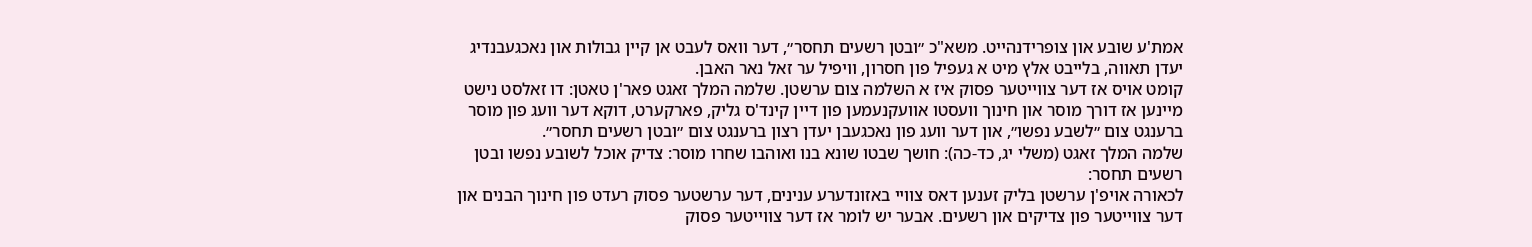אמת'ע שובע און צופרידנהייט. משא"כ ״ובטן רשעים תחסר״, דער וואס לעבט אן קיין גבולות און נאכגעבנדיג יעדן תאווה, בלייבט אלץ מיט א געפיל פון חסרון, וויפיל ער זאל נאר האבן.
קומט אויס אז דער צווייטער פסוק איז א השלמה צום ערשטן. שלמה המלך זאגט פאר'ן טאטן: דו זאלסט נישט מיינען אז דורך מוסר און חינוך וועסטו אוועקנעמען פון דיין קינד'ס גליק, פארקערט, דוקא דער וועג פון מוסר ברענגט צום ״לשבע נפשו״, און דער וועג פון נאכגעבן יעדן רצון ברענגט צום ״ובטן רשעים תחסר״.
שלמה המלך זאגט (משלי יג, כד-כה): חושך שבטו שונא בנו ואוהבו שחרו מוסר: צדיק אוכל לשובע נפשו ובטן רשעים תחסר:
לכאורה אויפ'ן ערשטן בליק זענען דאס צוויי באזונדערע ענינים, דער ערשטער פסוק רעדט פון חינוך הבנים און דער צווייטער פון צדיקים און רשעים. אבער יש לומר אז דער צווייטער פסוק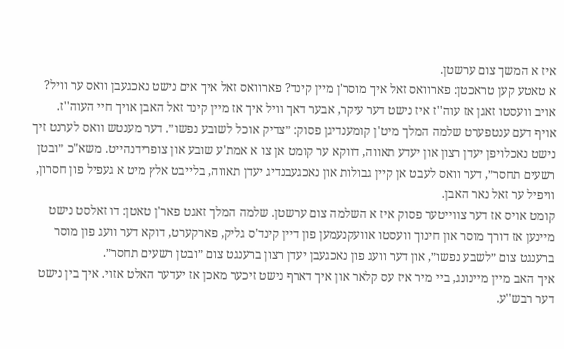איז א המשך צום ערשטן.
א טאטע קען טראכטן: פארוואס זאל איך מוסר'ן מיין קינד? פארוואס זאל איך אים נישט נאכגעבן וואס ער וויל? אויב וועסטו זאגן אז עוה''ז איז נישט דער עיקר, אבער דאך וויל איך אז מיין קינד זאל האבן אויך חיי העוה''ז.
אויף דעם ענטפערט שלמה המלך מיט'ן קומענדיגן פסוק: ״צדיק אוכל לשובע נפשו״. דער מענטש וואס לערנט זיך נישט נאכלויפן יעדן רצון און יעדע תאווה, דווקא ער קומט אן צו א אמת'ע שובע און צופרידנהייט. משא"כ ״ובטן רשעים תחסר״, דער וואס לעבט אן קיין גבולות און נאכגעבנדיג יעדן תאווה, בלייבט אלץ מיט א געפיל פון חסרון, וויפיל ער זאל נאר האבן.
קומט אויס אז דער צווייטער פסוק איז א השלמה צום ערשטן. שלמה המלך זאגט פאר'ן טאטן: דו זאלסט נישט מיינען אז דורך מוסר און חינוך וועסטו אוועקנעמען פון דיין קינד'ס גליק, פארקערט, דוקא דער וועג פון מוסר ברענגט צום ״לשבע נפשו״, און דער וועג פון נאכגעבן יעדן רצון ברענגט צום ״ובטן רשעים תחסר״.
איך האב מיין מיינונג, ביי מיר איז עס קלאר און איך דארף נישט זיכער מאכן אז יעדער האלט אזוי. איך בין נישט דער רבש''ע.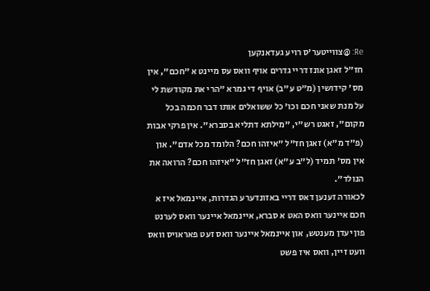Re: @צווייטער'ס רויע געדאנקען
חז"ל זאגן אונז דריי גדרים אויף וואס עס מיינט א "חכם", אין מס' קידושין (מ"ט ע"ב) אויף די גמרא "הרי את מקודשת לי על מנת שאני חכם וכו' כל ששואלים אותו דבר חכמה בכל מקום", זאגט רש"י, "מילתא דתליא בסברא". אין פרקי אבות (פ"ד מ"א) זאגן חז"ל "איזהו חכם? הלומד מכל אדם". און אין מס' תמיד (ל"ב ע"א) זאגן חז"ל "איזהו חכם? הרואה את הנולד".
לכאורה זענען דאס דריי באזונדערע הגדרות, איינמאל איז א חכם איינער וואס האט א סברא, איינמאל איינער וואס לערנט פון יעדן מענטש, און איינמאל איינער וואס זעט פאראויס וואס וועט זיין, וואס איז פשט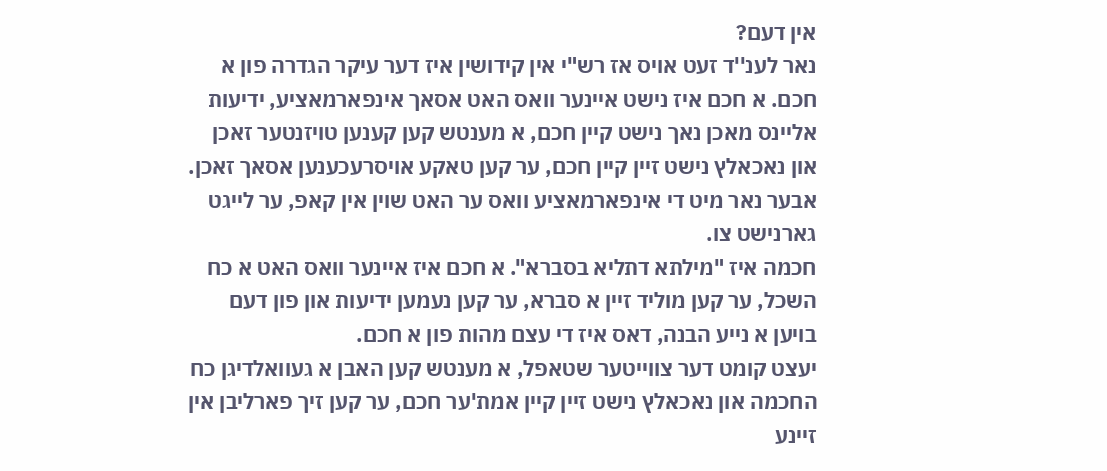אין דעם?
נאר לענ''ד זעט אויס אז רש"י אין קידושין איז דער עיקר הגדרה פון א חכם. א חכם איז נישט איינער וואס האט אסאך אינפארמאציע, ידיעות אליינס מאכן נאך נישט קיין חכם, א מענטש קען קענען טויזנטער זאכן און נאכאלץ נישט זיין קיין חכם, ער קען טאקע אויסרעכענען אסאך זאכן. אבער נאר מיט די אינפארמאציע וואס ער האט שוין אין קאפ, ער לייגט גארנישט צו.
חכמה איז "מילתא דתליא בסברא". א חכם איז איינער וואס האט א כח השכל, ער קען מוליד זיין א סברא, ער קען נעמען ידיעות און פון דעם בויען א נייע הבנה, דאס איז די עצם מהות פון א חכם.
יעצט קומט דער צווייטער שטאפל, א מענטש קען האבן א געוואלדיגן כח החכמה און נאכאלץ נישט זיין קיין אמת'ער חכם, ער קען זיך פארליבן אין זיינע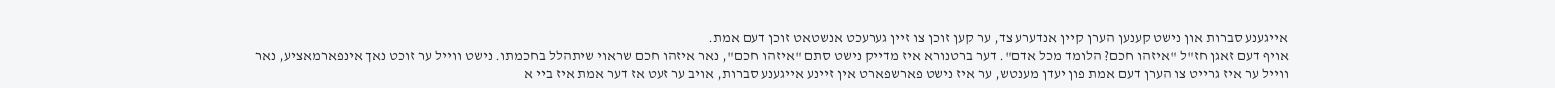אייגענע סברות און נישט קענען הערן קיין אנדערע צד, ער קען זוכן צו זיין גערעכט אנשטאט זוכן דעם אמת.
אויף דעם זאגן חז"ל "איזהו חכם? הלומד מכל אדם". דער ברטנורא איז מדייק נישט סתם "איזהו חכם", נאר איזהו חכם שראוי שיתהלל בחכמתו. נישט ווייל ער זוכט נאך אינפארמאציע, נאר ווייל ער איז גרייט צו הערן דעם אמת פון יעדן מענטש, ער איז נישט פארשפארט אין זיינע אייגענע סברות, אויב ער זעט אז דער אמת איז ביי א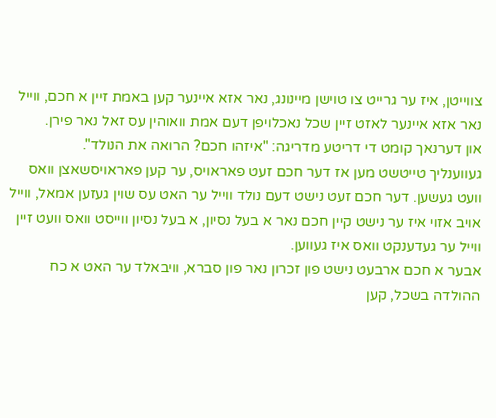צווייטן, איז ער גרייט צו טוישן מיינונג, נאר אזא איינער קען באמת זיין א חכם, ווייל נאר אזא איינער לאזט זיין שכל נאכלויפן דעם אמת וואוהין עס זאל נאר פירן.
און דערנאך קומט די דריטע מדריגה: "איזהו חכם? הרואה את הנולד".
געווענליך טייטשט מען אז דער חכם זעט פאראויס, ער קען פאראויסשאצן וואס וועט געשען. דער חכם זעט נישט דעם נולד ווייל ער האט עס שוין געזען אמאל, ווייל אויב אזוי איז ער נישט קיין חכם נאר א בעל נסיון, א בעל נסיון ווייסט וואס וועט זיין ווייל ער געדענקט וואס איז געווען.
אבער א חכם ארבעט נישט פון זכרון נאר פון סברא, וויבאלד ער האט א כח ההולדה בשכל, קען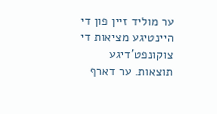ער מוליד זיין פון די היינטיגע מציאות די צוקונפט'דיגע תוצאות. ער דארף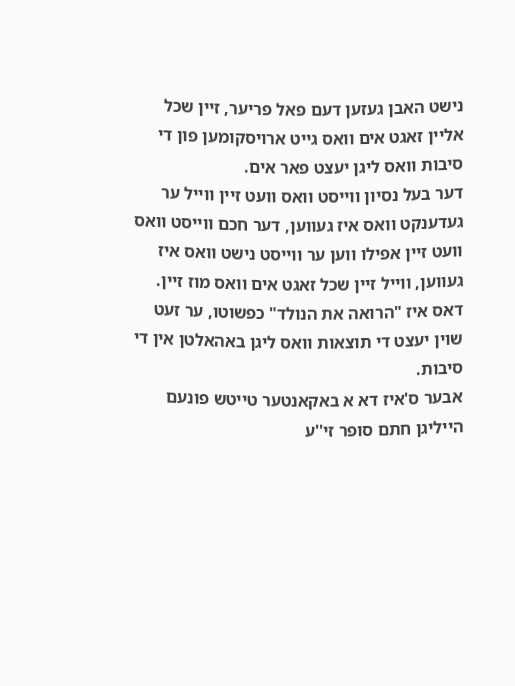נישט האבן געזען דעם פאל פריער, זיין שכל אליין זאגט אים וואס גייט ארויסקומען פון די סיבות וואס ליגן יעצט פאר אים.
דער בעל נסיון ווייסט וואס וועט זיין ווייל ער געדענקט וואס איז געווען, דער חכם ווייסט וואס וועט זיין אפילו ווען ער ווייסט נישט וואס איז געווען, ווייל זיין שכל זאגט אים וואס מוז זיין. דאס איז "הרואה את הנולד" כפשוטו, ער זעט שוין יעצט די תוצאות וואס ליגן באהאלטן אין די סיבות.
אבער ס'איז דא א באקאנטער טייטש פונעם הייליגן חתם סופר זי''ע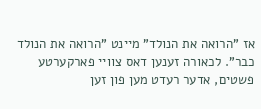אז "הרואה את הנולד" מיינט "הרואה את הנולד כבר". לכאורה זענען דאס צוויי פארקערטע פשטים, אדער רעדט מען פון זען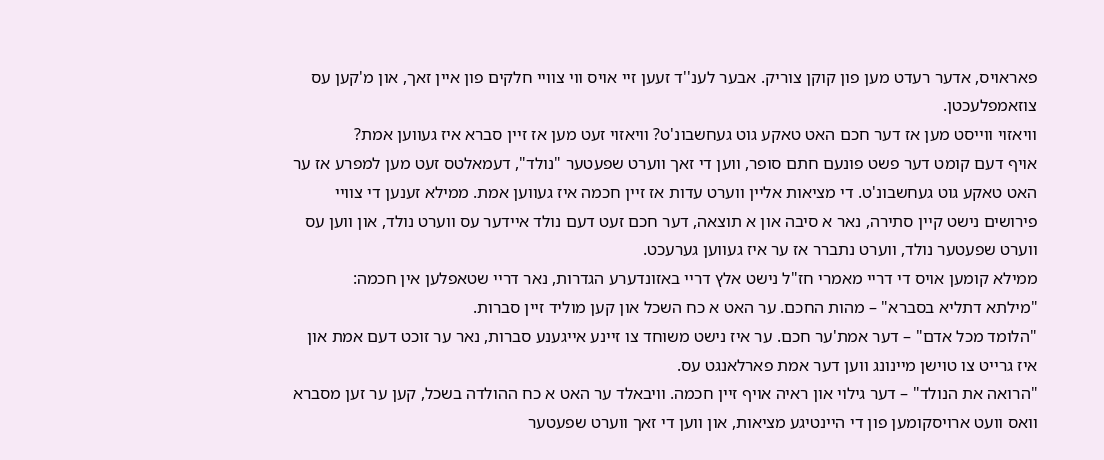פאראויס, אדער רעדט מען פון קוקן צוריק. אבער לענ''ד זעען זיי אויס ווי צוויי חלקים פון איין זאך, און מ'קען עס צוזאמפלעכטן.
וויאזוי ווייסט מען אז דער חכם האט טאקע גוט געחשבונ'ט? וויאזוי זעט מען אז זיין סברא איז געווען אמת?
אויף דעם קומט דער פשט פונעם חתם סופר, ווען די זאך ווערט שפעטער "נולד", דעמאלטס זעט מען למפרע אז ער האט טאקע גוט געחשבונ'ט. די מציאות אליין ווערט עדות אז זיין חכמה איז געווען אמת. ממילא זענען די צוויי פירושים נישט קיין סתירה, נאר א סיבה און א תוצאה, דער חכם זעט דעם נולד איידער עס ווערט נולד, און ווען עס ווערט שפעטער נולד, ווערט נתברר אז ער איז געווען גערעכט.
ממילא קומען אויס די דריי מאמרי חז"ל נישט אלץ דריי באזונדערע הגדרות, נאר דריי שטאפלען אין חכמה:
"מילתא דתליא בסברא" – מהות החכם. ער האט א כח השכל און קען מוליד זיין סברות.
"הלומד מכל אדם" – דער אמת'ער חכם. ער איז נישט משוחד צו זיינע אייגענע סברות, נאר ער זוכט דעם אמת און איז גרייט צו טוישן מיינונג ווען דער אמת פארלאנגט עס.
"הרואה את הנולד" – דער גילוי און ראיה אויף זיין חכמה. וויבאלד ער האט א כח ההולדה בשכל, קען ער זען מסברא וואס וועט ארויסקומען פון די היינטיגע מציאות, און ווען די זאך ווערט שפעטער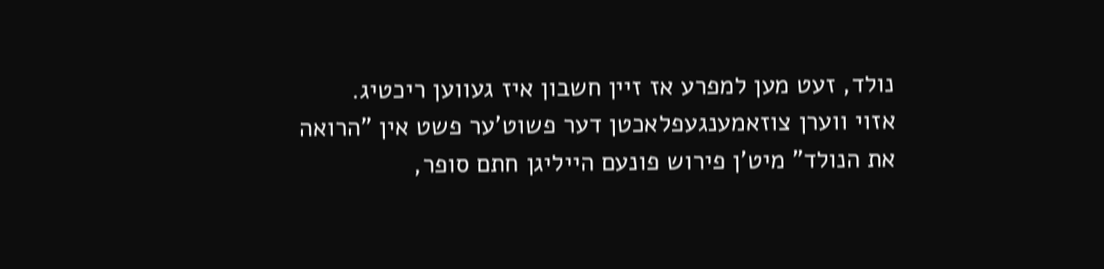נולד, זעט מען למפרע אז זיין חשבון איז געווען ריכטיג.
אזוי ווערן צוזאמענגעפלאכטן דער פשוט'ער פשט אין "הרואה את הנולד" מיט'ן פירוש פונעם הייליגן חתם סופר,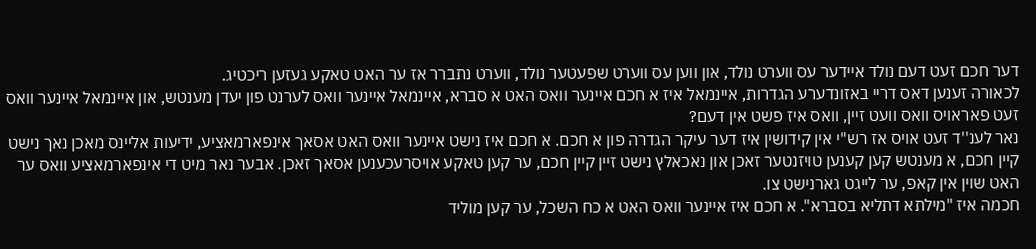דער חכם זעט דעם נולד איידער עס ווערט נולד, און ווען עס ווערט שפעטער נולד, ווערט נתברר אז ער האט טאקע געזען ריכטיג.
לכאורה זענען דאס דריי באזונדערע הגדרות, איינמאל איז א חכם איינער וואס האט א סברא, איינמאל איינער וואס לערנט פון יעדן מענטש, און איינמאל איינער וואס זעט פאראויס וואס וועט זיין, וואס איז פשט אין דעם?
נאר לענ''ד זעט אויס אז רש"י אין קידושין איז דער עיקר הגדרה פון א חכם. א חכם איז נישט איינער וואס האט אסאך אינפארמאציע, ידיעות אליינס מאכן נאך נישט קיין חכם, א מענטש קען קענען טויזנטער זאכן און נאכאלץ נישט זיין קיין חכם, ער קען טאקע אויסרעכענען אסאך זאכן. אבער נאר מיט די אינפארמאציע וואס ער האט שוין אין קאפ, ער לייגט גארנישט צו.
חכמה איז "מילתא דתליא בסברא". א חכם איז איינער וואס האט א כח השכל, ער קען מוליד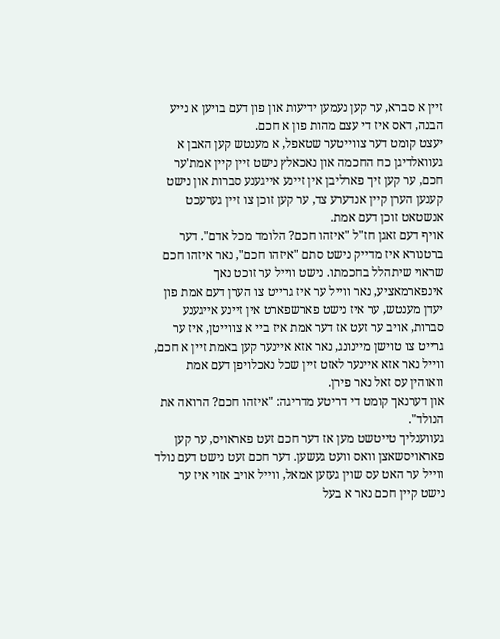זיין א סברא, ער קען נעמען ידיעות און פון דעם בויען א נייע הבנה, דאס איז די עצם מהות פון א חכם.
יעצט קומט דער צווייטער שטאפל, א מענטש קען האבן א געוואלדיגן כח החכמה און נאכאלץ נישט זיין קיין אמת'ער חכם, ער קען זיך פארליבן אין זיינע אייגענע סברות און נישט קענען הערן קיין אנדערע צד, ער קען זוכן צו זיין גערעכט אנשטאט זוכן דעם אמת.
אויף דעם זאגן חז"ל "איזהו חכם? הלומד מכל אדם". דער ברטנורא איז מדייק נישט סתם "איזהו חכם", נאר איזהו חכם שראוי שיתהלל בחכמתו. נישט ווייל ער זוכט נאך אינפארמאציע, נאר ווייל ער איז גרייט צו הערן דעם אמת פון יעדן מענטש, ער איז נישט פארשפארט אין זיינע אייגענע סברות, אויב ער זעט אז דער אמת איז ביי א צווייטן, איז ער גרייט צו טוישן מיינונג, נאר אזא איינער קען באמת זיין א חכם, ווייל נאר אזא איינער לאזט זיין שכל נאכלויפן דעם אמת וואוהין עס זאל נאר פירן.
און דערנאך קומט די דריטע מדריגה: "איזהו חכם? הרואה את הנולד".
געווענליך טייטשט מען אז דער חכם זעט פאראויס, ער קען פאראויסשאצן וואס וועט געשען. דער חכם זעט נישט דעם נולד ווייל ער האט עס שוין געזען אמאל, ווייל אויב אזוי איז ער נישט קיין חכם נאר א בעל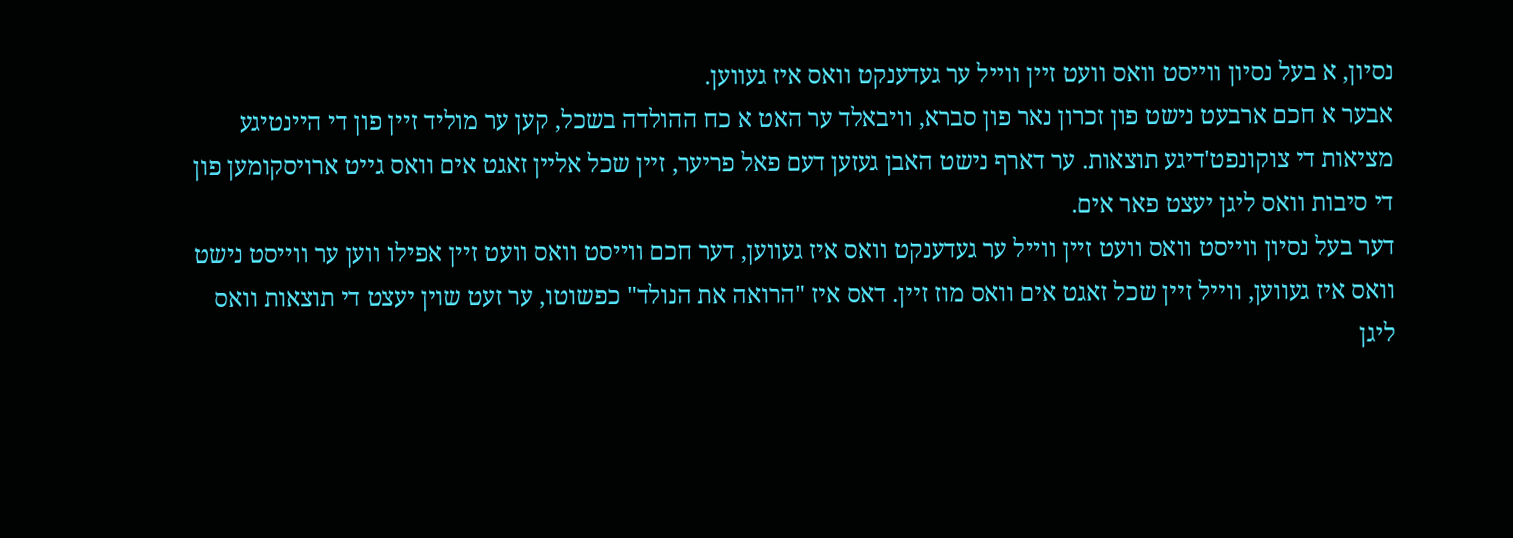נסיון, א בעל נסיון ווייסט וואס וועט זיין ווייל ער געדענקט וואס איז געווען.
אבער א חכם ארבעט נישט פון זכרון נאר פון סברא, וויבאלד ער האט א כח ההולדה בשכל, קען ער מוליד זיין פון די היינטיגע מציאות די צוקונפט'דיגע תוצאות. ער דארף נישט האבן געזען דעם פאל פריער, זיין שכל אליין זאגט אים וואס גייט ארויסקומען פון די סיבות וואס ליגן יעצט פאר אים.
דער בעל נסיון ווייסט וואס וועט זיין ווייל ער געדענקט וואס איז געווען, דער חכם ווייסט וואס וועט זיין אפילו ווען ער ווייסט נישט וואס איז געווען, ווייל זיין שכל זאגט אים וואס מוז זיין. דאס איז "הרואה את הנולד" כפשוטו, ער זעט שוין יעצט די תוצאות וואס ליגן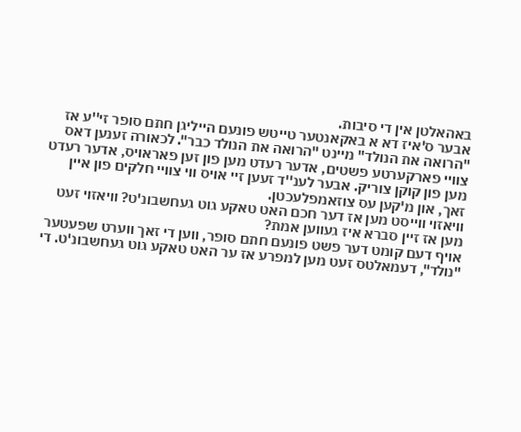באהאלטן אין די סיבות.
אבער ס'איז דא א באקאנטער טייטש פונעם הייליגן חתם סופר זי''ע אז "הרואה את הנולד" מיינט "הרואה את הנולד כבר". לכאורה זענען דאס צוויי פארקערטע פשטים, אדער רעדט מען פון זען פאראויס, אדער רעדט מען פון קוקן צוריק. אבער לענ''ד זעען זיי אויס ווי צוויי חלקים פון איין זאך, און מ'קען עס צוזאמפלעכטן.
וויאזוי ווייסט מען אז דער חכם האט טאקע גוט געחשבונ'ט? וויאזוי זעט מען אז זיין סברא איז געווען אמת?
אויף דעם קומט דער פשט פונעם חתם סופר, ווען די זאך ווערט שפעטער "נולד", דעמאלטס זעט מען למפרע אז ער האט טאקע גוט געחשבונ'ט. די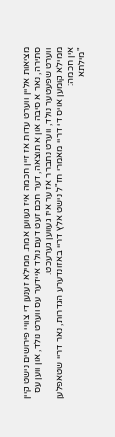מציאות אליין ווערט עדות אז זיין חכמה איז געווען אמת. ממילא זענען די צוויי פירושים נישט קיין סתירה, נאר א סיבה און א תוצאה, דער חכם זעט דעם נולד איידער עס ווערט נולד, און ווען עס ווערט שפעטער נולד, ווערט נתברר אז ער איז געווען גערעכט.
ממילא קומען אויס די דריי מאמרי חז"ל נישט אלץ דריי באזונדערע הגדרות, נאר דריי שטאפלען אין חכמה:
"מילתא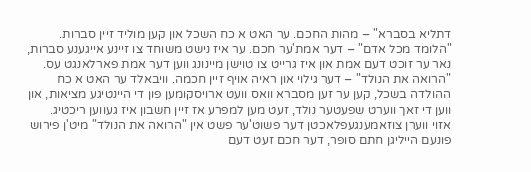דתליא בסברא" – מהות החכם. ער האט א כח השכל און קען מוליד זיין סברות.
"הלומד מכל אדם" – דער אמת'ער חכם. ער איז נישט משוחד צו זיינע אייגענע סברות, נאר ער זוכט דעם אמת און איז גרייט צו טוישן מיינונג ווען דער אמת פארלאנגט עס.
"הרואה את הנולד" – דער גילוי און ראיה אויף זיין חכמה. וויבאלד ער האט א כח ההולדה בשכל, קען ער זען מסברא וואס וועט ארויסקומען פון די היינטיגע מציאות, און ווען די זאך ווערט שפעטער נולד, זעט מען למפרע אז זיין חשבון איז געווען ריכטיג.
אזוי ווערן צוזאמענגעפלאכטן דער פשוט'ער פשט אין "הרואה את הנולד" מיט'ן פירוש פונעם הייליגן חתם סופר, דער חכם זעט דעם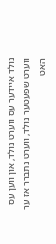נולד איידער עס ווערט נולד, און ווען עס ווערט שפעטער נולד, ווערט נתברר אז ער האט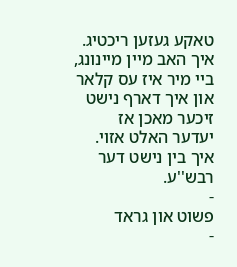טאקע געזען ריכטיג.
איך האב מיין מיינונג, ביי מיר איז עס קלאר און איך דארף נישט זיכער מאכן אז יעדער האלט אזוי. איך בין נישט דער רבש''ע.
-
פשוט און גראד
-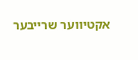אקטיווער שרייבער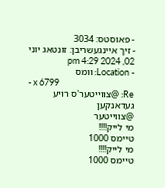- פאוסטס: 3034
- זיך איינגעשריבן: זונטאג יוני 02, 2024 4:29 pm
- Location: וומס
- x 6799
Re: @צווייטער'ס רויע געדאנקען
@צווייטער
מי לייק!!!!
טיימס 1000
מי לייק!!!!
טיימס 1000